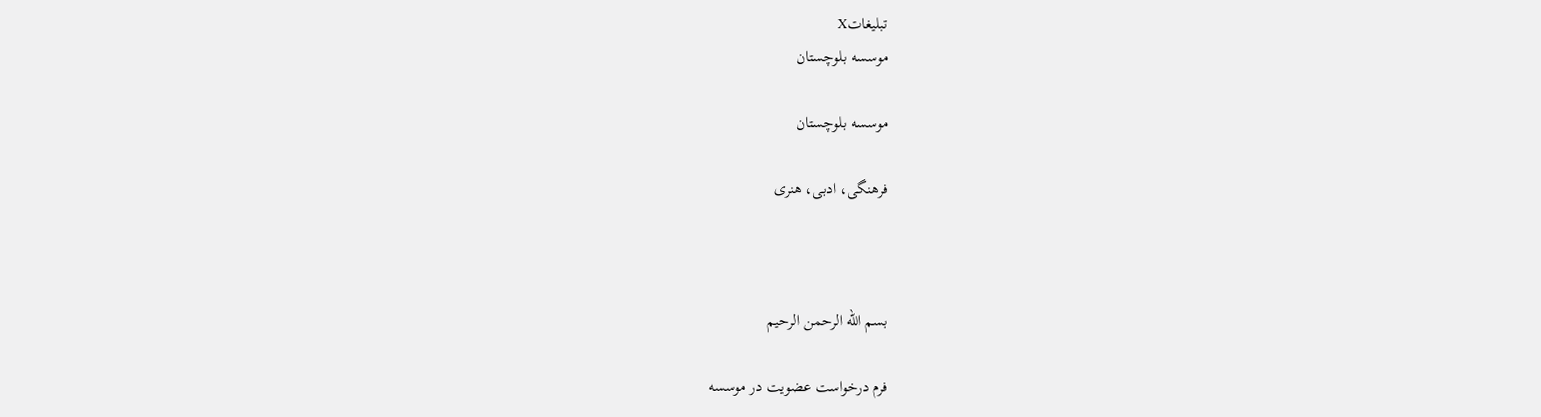تبليغاتX
موسسه بلوچستان

موسسه بلوچستان

فرهنگی، ادبی، هنری



بسم الله الرحمن الرحیم

فرم درخواست عضويت در موسسه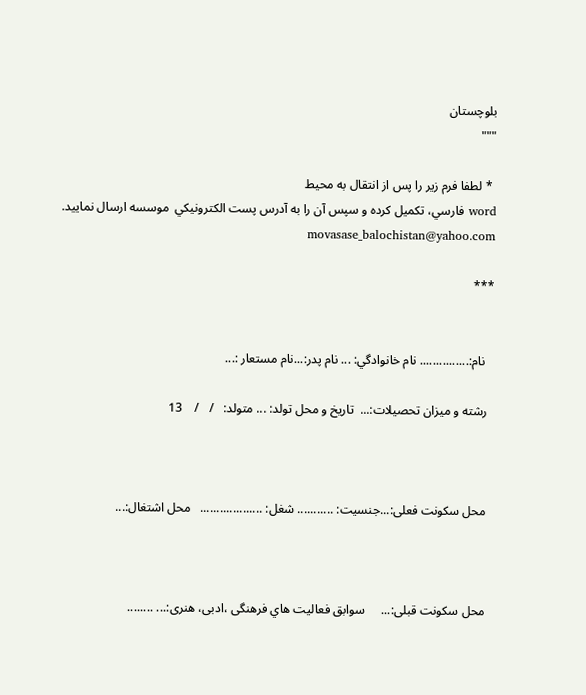بلوچستان
"""

 * لطفا فرم زير را پس از انتقال به محيط
word فارسي، تکمیل كرده و سپس آن را به آدرس پست الكترونيكي  موسسه ارسال نماييد.                                                      movasase_balochistan@yahoo.com

***


   نام:............... نام خانوادگي: ... نام پدر:...نام مستعار :...

  رشته و ميزان تحصيلات:...  تاریخ و محل تولد: ... متولد:   /   /    13



  محل سکونت فعلی:...جنسيت: ........... شغل: ...................   محل اشتغال:...



  محل سکونت قبلی:...     سوابق فعاليت هاي فرهنگی ،ادبی، هنری:... ........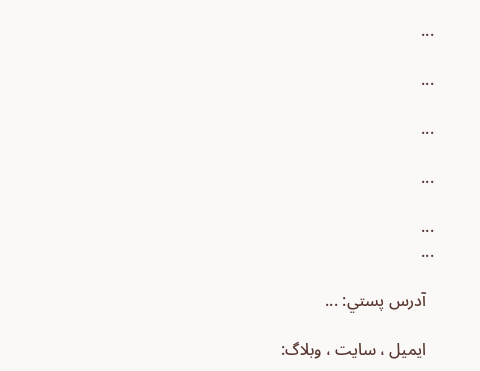...

...

...

...

...
...

  آدرس پستي: ...

  ايميل ، سایت ، وبلاگ: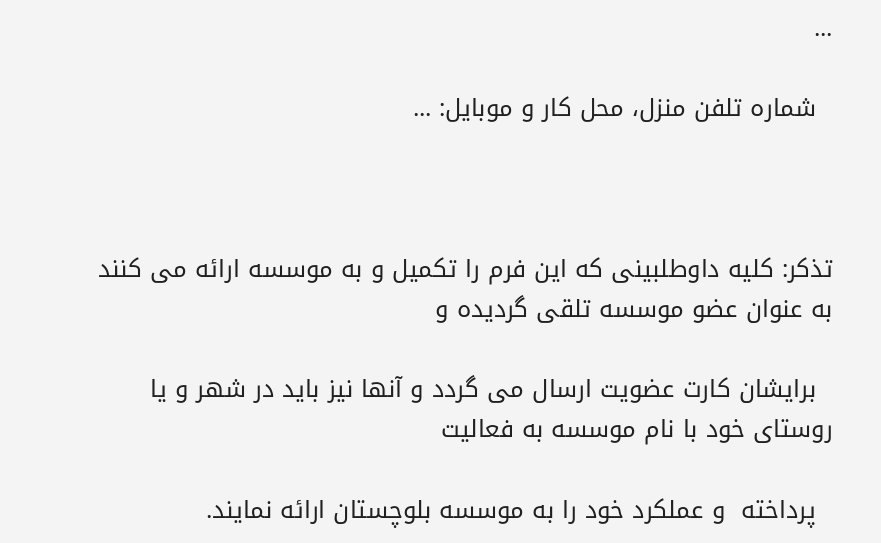...

  شماره تلفن منزل، محل كار و موبايل: ...



تذكر: کلیه داوطلبینی که این فرم را تکمیل و به موسسه ارائه می کنند به عنوان عضو موسسه تلقی گردیده و

  برایشان کارت عضویت ارسال می گردد و آنها نیز باید در شهر و یا روستای خود با نام موسسه به فعالیت

  پرداخته  و عملکرد خود را به موسسه بلوچستان ارائه نمایند.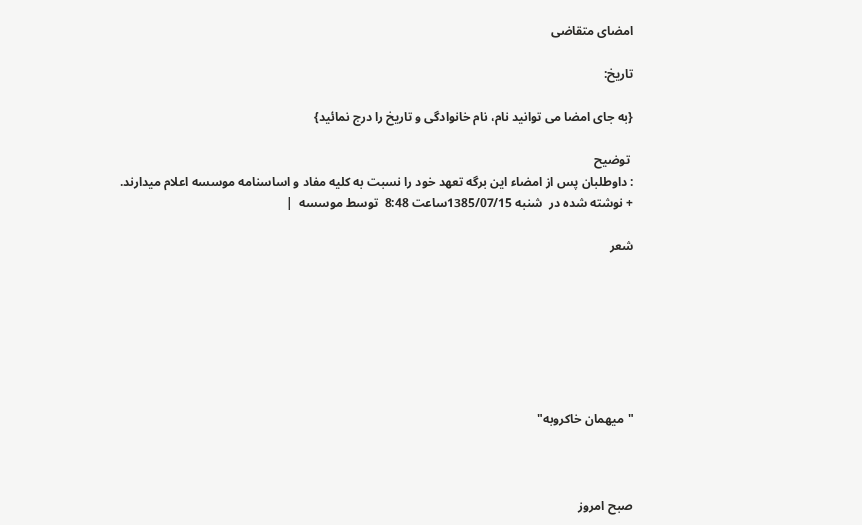امضای متقاضی

تاريخ:

{به جای امضا می توانید نام، نام خانوادگی و تاریخ را درج نمائید}

 توضيح
: داوطلبان پس از امضاء اين برگه تعهد خود را نسبت به كليه مفاد و اساسنامه موسسه اعلام ميدارند.
+ نوشته شده در  شنبه 1385/07/15ساعت 8:48  توسط موسسه  |

شعر







"میهمان خاکروبه"



صبح امروز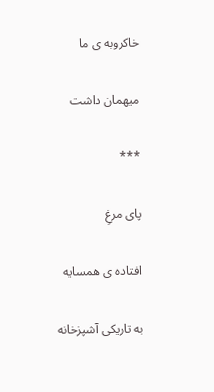خاکروبه ی ما

میهمان داشت

***

پای مرغِ

افتاده ی همسایه

به تاریکی آشپزخانه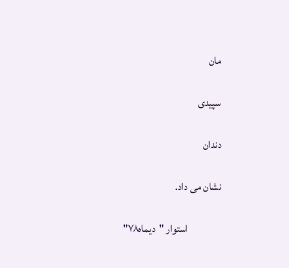مان

سپیدی

دندان

نشان می داد.

                استوار "دیماه۷۸"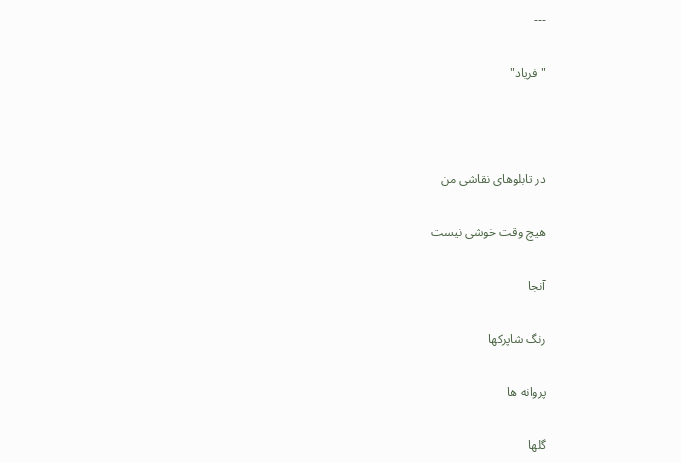---

" فریاد"



در تابلوهای نقاشی من

هیچ وقت خوشی نیست

آنجا

رنگ شاپرکها

پروانه ها

گلها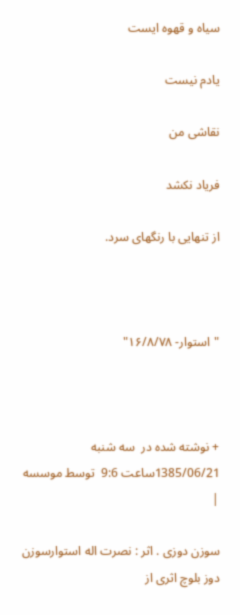سیاه و قهوه ایست

یادم نیست

نقاشی من

فریاد نکشد

از تنهایی با رنگهای سرد.



"استوار- ۱۶/۸/۷۸"



+ نوشته شده در  سه شنبه 1385/06/21ساعت 9:6  توسط موسسه  |

سوزن دوزی . اثر : نصرت اله استوارسوزن دوز بلوچ اثری از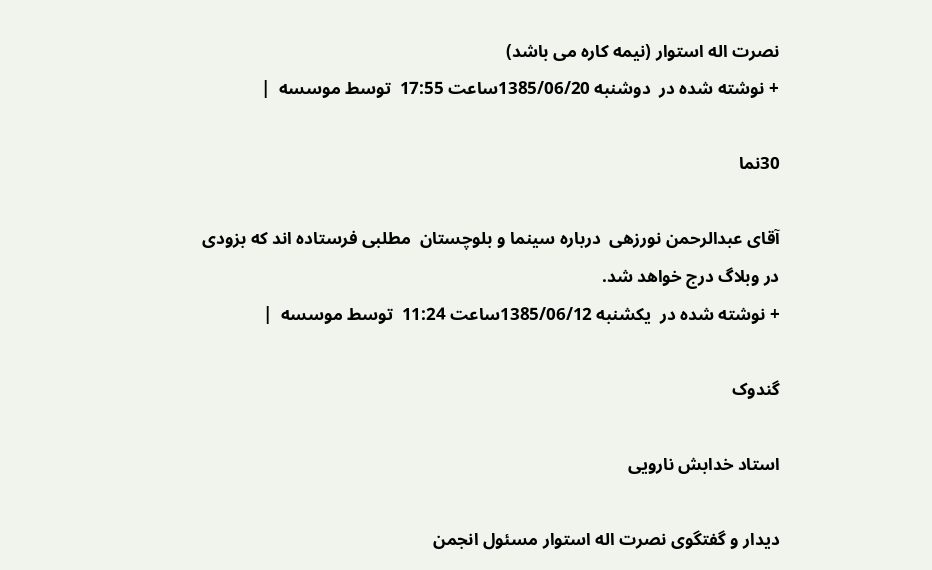نصرت اله استوار (نیمه کاره می باشد)
+ نوشته شده در  دوشنبه 1385/06/20ساعت 17:55  توسط موسسه  |

30نما

آقای عبدالرحمن نورزهی  درباره سینما و بلوچستان  مطلبی فرستاده اند که بزودی در وبلاگ درج خواهد شد.
+ نوشته شده در  یکشنبه 1385/06/12ساعت 11:24  توسط موسسه  |

گندوک

استاد خدابش نارویی

دیدار و گفتگوی نصرت اله استوار مسئول انجمن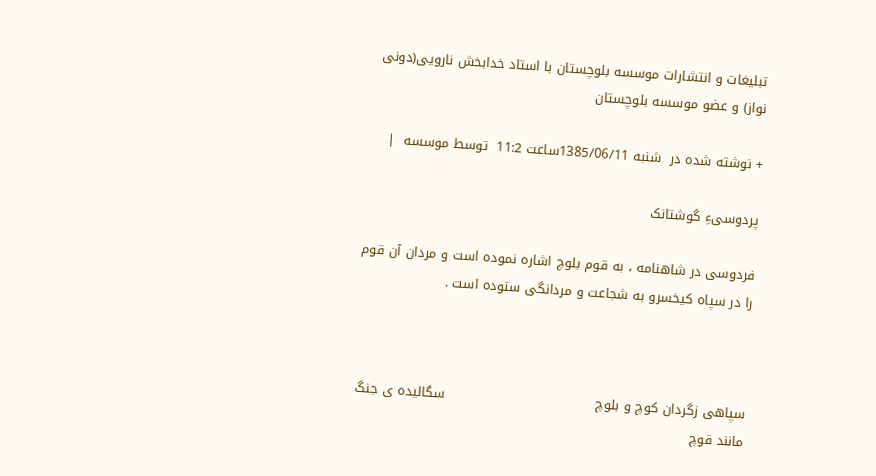تبلیغات و انتشارات موسسه بلوچستان با استاد خدابخش نارویی(دونی نواز) و عضو موسسه بلوچستان

+ نوشته شده در  شنبه 1385/06/11ساعت 11:2  توسط موسسه  |

پردوسیءِ گوشتانک

فردوسی در شاهنامه ، به قوم بلوچ اشاره نموده است و مردان آن قوم را در سپاه کیخسرو به شجاعت و مردانگی ستوده است .



سپاهی زگردان کوچ و بلوچ                                  سگالیده ی جنگ مانند قوچ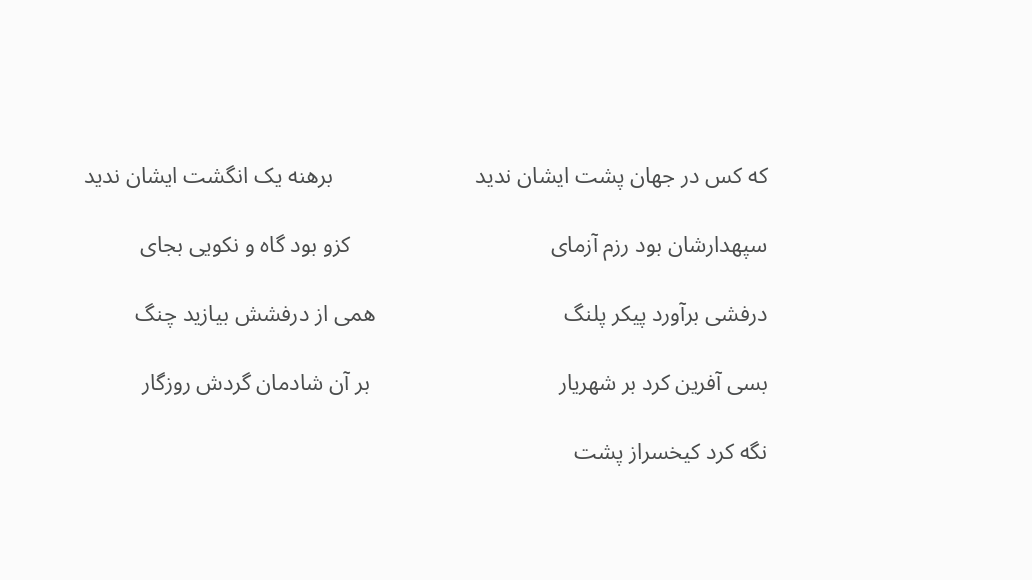که کس در جهان پشت ایشان ندید                         برهنه یک انگشت ایشان ندید

سپهدارشان بود رزم آزمای                                   کزو بود گاه و نکویی بجای

درفشی برآورد پیکر پلنگ                                 همی از درفشش بیازید چنگ

بسی آفرین کرد بر شهریار                                 بر آن شادمان گردش روزگار

نگه کرد کیخسراز پشت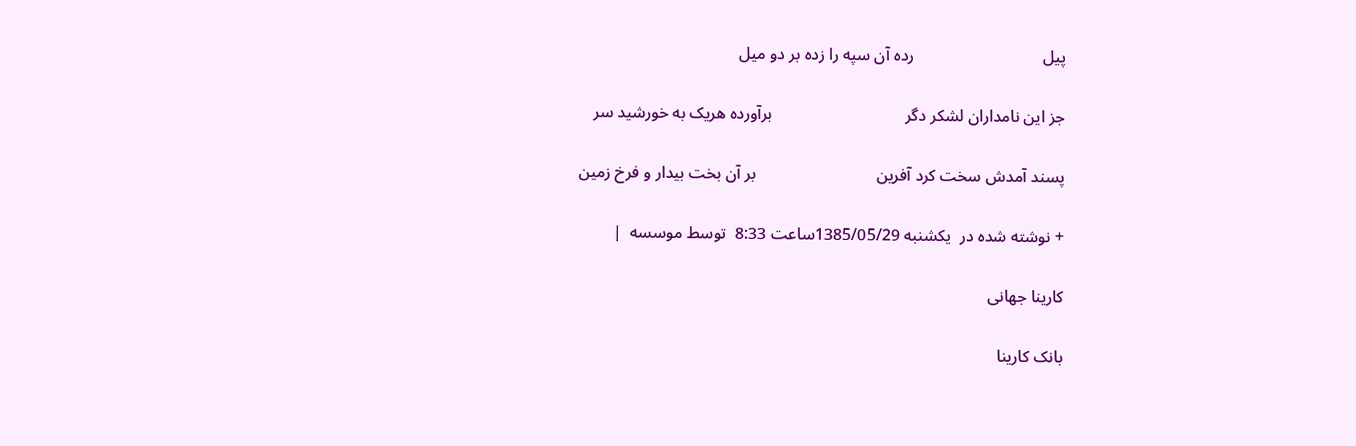پیل                               رده آن سپه را زده بر دو میل

جز این نامداران لشکر دگر                                برآورده هریک به خورشید سر

پسند آمدش سخت کرد آفرین                             بر آن بخت بیدار و فرخ زمین

+ نوشته شده در  یکشنبه 1385/05/29ساعت 8:33  توسط موسسه  |

کارینا جهانی

بانک کارینا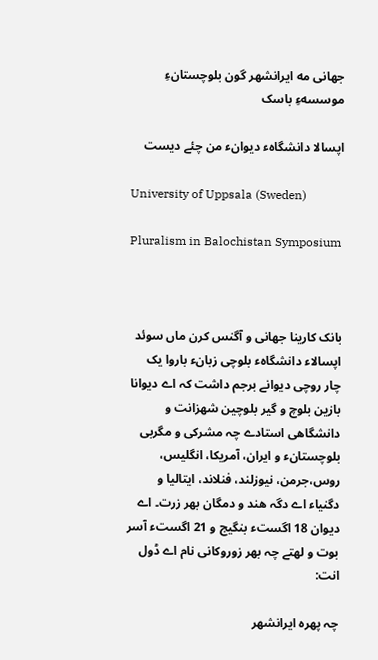جهانی مه ایرانشهر گون بلوچستانءِ موسسهءِ باسک

اپسالا دانشگاہء دیوانء من چئے دیست

University of Uppsala (Sweden)

Pluralism in Balochistan Symposium



بانک کارینا جھانی و آگنس کرن ماں سوئد اپسالاء دانشگاہء بلوچی زبانء باروا یک چار روچی دیوانے برجم داشت کہ اے دیوانا بازین بلوچ و گیر بلوچین شھزانت و دانشگاھی استادے چہ مشرکی و مگربی بلوچستانء و ایران، آمریکا، انگلیس، روس،جرمن، نیوزلند، فنلاند، ایتالیا و دگنیاء اے دگہ ھند و دمگان بھر زرت۔ اے دیوان 18 اگستء بنگیج و 21 اگستء آسر بوت و لھتے چہ بھر زوروکانی نام اے ڈول انت:

چہ پھرہ ایرانشھر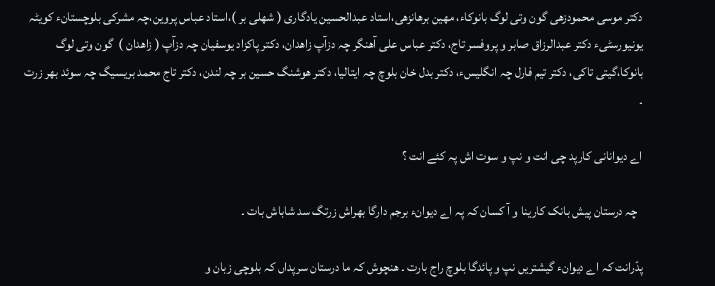دکتر موسی محمودزھی گون وتی لوگ بانوکاء، مھین برھانزھی،استاد عبدالحسین یادگاری ( شھلی بر )،استاد عباس پروین،چہ مشرکی بلوچستانء کویٹہ یونیورسٹیء دکتر عبدالرزاق صابر و پروفسر تاج، دکتر عباس علی آھنگر چہ دزآپ زاھدان، دکتر پاکزاد یوسفیان چہ دزآپ ( زاھدان )  گون وتی لوگ بانوکا،گیتی تاکی، دکتر تیم فارل چہ انگلیسء، دکتر بدل خان بلوچ چہ ایتالیا، دکتر ھوشنگ حسین بر چہ لندن، دکتر تاج محمد بریسیگ چہ سوئد بھر زرت ۔

اے دیوانانی کارپد چی انت و نپ و سوت اش پہ کئے انت ؟

  چہ درستان پیش بانک کارینا و آ کسان کہ پہ اے دیوانء برجم دارگا بھراش زرتگ سد شاباش بات ۔

پدّرانت کہ اے دیوانء گیشتریں نپ و پائدگا بلوچ راج بارت ۔ ھنچوش کہ ما درستان سرپداں کہ بلوچی زبان و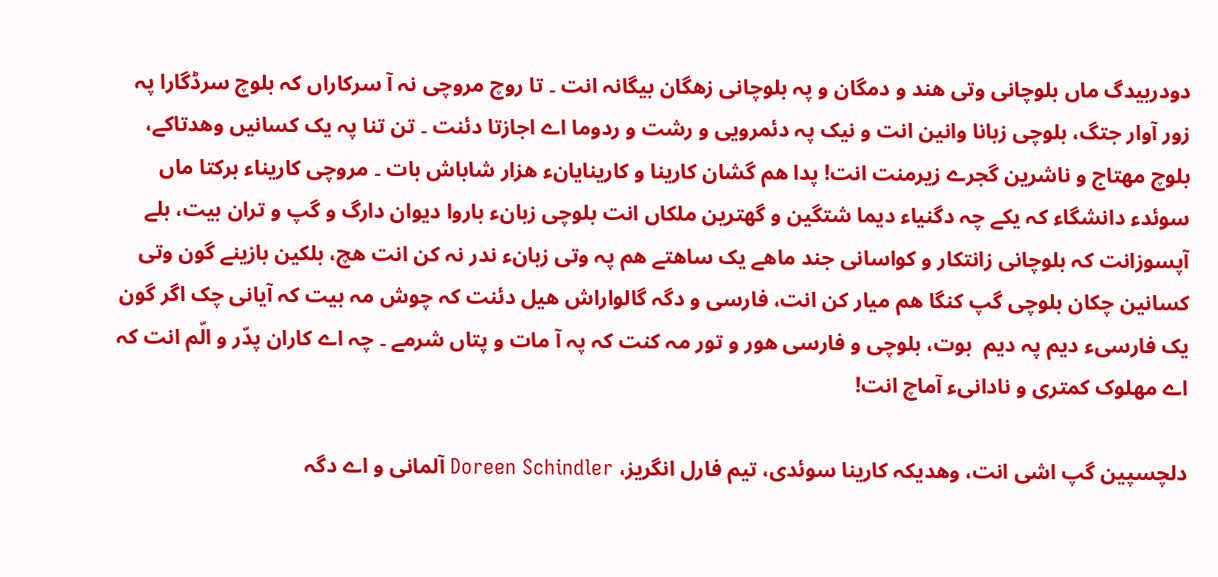دودربیدگ ماں بلوچانی وتی ھند و دمگان و پہ بلوچانی زھگان بیگانہ انت ۔ تا روچ مروچی نہ آ سرکاراں کہ بلوچ سرڈگارا پہ زور آوار جتگ، بلوچی زبانا وانین انت و نیک پہ دئمرویی و رشت و ردوما اے اجازتا دئنت ۔ تن تنا پہ یک کسانیں وھدتاکے، بلوچ مھتاج و ناشرین گجرے زیرمنت انت! پدا ھم گشان کارینا و کارینایانء ھزار شاباش بات ۔ مروچی کاریناء برکتا ماں سوئدء دانشگاء کہ یکے چہ دگنیاء دیما شتگین و گھترین ملکاں انت بلوچی زبانء باروا دیوان دارگ و گپ و تران بیت، بلے آپسوزانت کہ بلوچانی زانتکار و کواسانی جند ماھے یک ساھتے ھم پہ وتی زبانء ندر نہ کن انت ھچ، بلکین بازینے گون وتی کسانین چکان بلوچی گپ کنگا ھم میار کن انت، فارسی و دگہ گالواراش ھیل دئنت کہ چوش مہ بیت کہ آیانی چک اگر گون یک فارسیء دیم پہ دیم  بوت، بلوچی و فارسی ھور و تور مہ کنت کہ پہ آ مات و پتاں شرمے ۔ چہ اے کاران پدّر و الّم انت کہ اے مھلوک کمتری و نادانیء آماچ انت!

دلچسپین گپ اشی انت، وھدیکہ کارینا سوئدی، تیم فارل انگریز، Doreen Schindler آلمانی و اے دگہ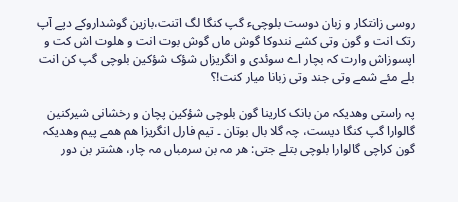روسی زانتکار و زبان دوست بلوچیء گپ کنگا لگ اتنت،بازین گوشداروکے دپے آپ رتک انت و گون وتی کشے نندوکا گوش ماں گوش بوت انت و ھلوت اش کت و اپسوزاش وارت کہ بچار اے سوئدی و انگریزاں شؤک شؤکین بلوچی گپ کن انت بلے مئے شمے وتی جند وتی زبانا میار کنت!؟

پہ راستی وھدیکہ من بانک کارینا گون بلوچی شؤکین پچان و رخشانی شیرکنین گالوارا گپ کنگا دیست، چہ گلا بال بوتان ۔ تیم فارل انگریزا ھم ھمے پیم وھدیکہ گون کراچی گالوارا بلوچی بتلے جتی: ھر مہ بن سرمباں مہ چار، ھشتر بن دور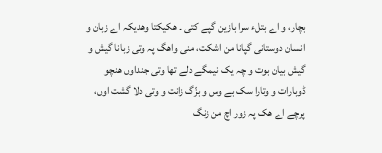بچار، و اے بتلء سرا بازین گپے کتی ۔ ھکیکتا وھدیکہ اے زبان و انسان دوستانی گپانا من اشکت، منی واھگ پہ وتی زبانا گیش و گیش بیان بوت و چہ یک نیمگے دلے تھا وتی جنداوں ھنچو ڈوبارات و وتارا سک بے وس و بزّگ زانت و وتی دلا گشت اوں، پرچے اے ھک پہ زور اچ من زنگ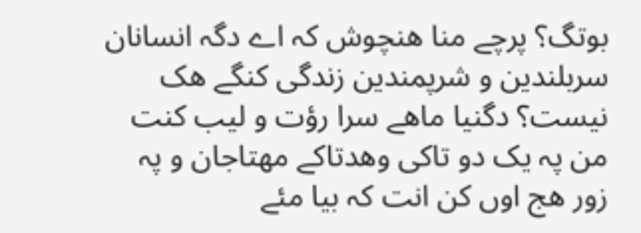بوتگ؟ پرچے منا ھنچوش کہ اے دگہ انسانان سربلندین و شرپمندین زندگی کنگے ھک نیست؟ دگنیا ماھے سرا رؤت و لیب کنت من پہ یک دو تاکی وھدتاکے مھتاجان و پہ زور ھج اوں کن انت کہ بیا مئے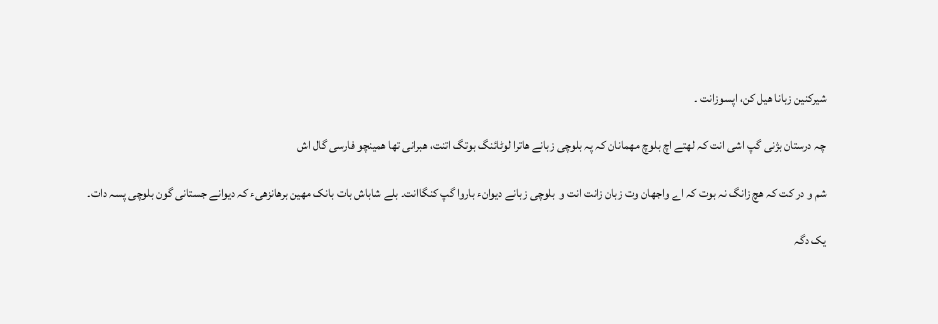شیرکنین زبانا ھیل کن، اپسوزانت ۔

چہ درستان بژنی گپ اشی انت کہ لھتے اچ بلوچ مھمانان کہ پہ بلوچی زبانے ھاترا لوٹائنگ بوتگ اتنت، ھبرانی تھا ھمینچو فارسی گال اش

شم و در کت کہ ھچ زانگ نہ بوت کہ اے واجھان وت زبان زانت انت و  بلوچی زبانے دیوانء باروا گپ کنگاانت۔ بلے شاباش بات بانک مھین برھانزھیء کہ دیوانے جستانی گون بلوچی پسہ دات۔

یک دگہ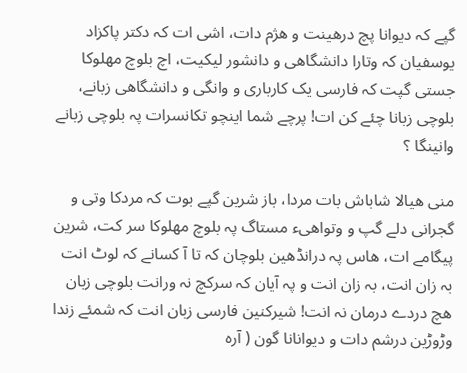گپے کہ دیوانا پچ درھینت و ھژم دات، اشی ات کہ دکتر پاکزاد یوسفیان کہ وتارا دانشگاھی و دانشور لیکیت، اچ بلوچ مھلوکا جستی گپت کہ فارسی یک کارباری و وانگی و دانشگاھی زبانے، بلوچی زبانا چئے کن ات! پرچے شما اینچو تکانسرات پہ بلوچی زبانے وانینگا ؟

منی ھیالا شاباش بات مردا، باز شرین گپے بوت کہ مردکا وتی و گجرانی دلے گپ و وتواھیء مستاگ پہ بلوچ مھلوکا سر کت، شرین پیگامے ات، ھاس پہ درانڈھین بلوچان کہ تا آ کسانے کہ لوٹ انت بہ زان انت، بہ زان انت و پہ آیان کہ سرکچ نہ ورانت بلوچی زبان ھچ دردے درمان نہ انت! شیرکنین فارسی زبان انت کہ شمئے زندا وڑوڑین درشم دات و دیوانانا گون ( آرہ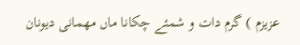عزیزم ) گرم دات و شمئے چکانا ماں مھمانی دیونان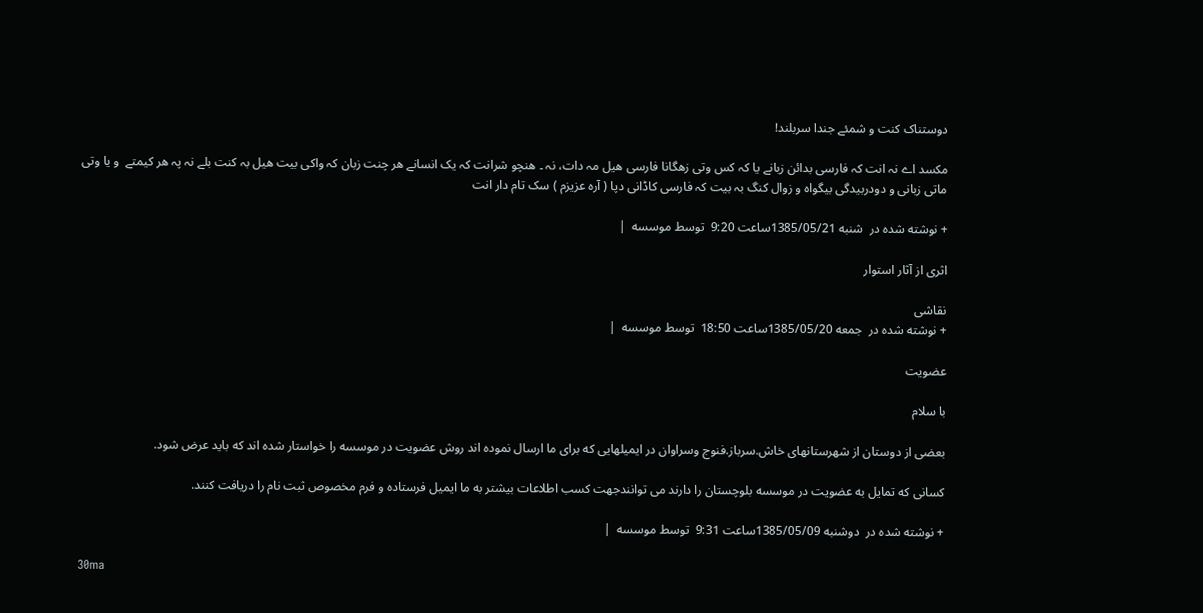دوستناک کنت و شمئے جندا سربلند!

مکسد اے نہ انت کہ فارسی بدائن زبانے یا کہ کس وتی زھگانا فارسی ھیل مہ دات، نہ ۔ ھنچو شرانت کہ یک انسانے ھر چنت زبان کہ واکی بیت ھیل بہ کنت بلے نہ پہ ھر کیمتے  و یا وتی ماتی زبانی و دودربیدگی بیگواہ و زوال کنگ بہ بیت کہ فارسی کاڈانی دپا ( آرہ عزیزم ) سک تام دار انت

+ نوشته شده در  شنبه 1385/05/21ساعت 9:20  توسط موسسه  |

اثری از آثار استوار

نقاشی
+ نوشته شده در  جمعه 1385/05/20ساعت 18:50  توسط موسسه  |

عضویت

با سلام

بعضی از دوستان از شهرستانهای خاش.سرباز.فنوج وسراوان در ایمیلهایی که برای ما ارسال نموده اند روش عضویت در موسسه را خواستار شده اند که باید عرض شود.

کسانی که تمایل به عضویت در موسسه بلوچستان را دارند می توانندجهت کسب اطلاعات بیشتر به ما ایمیل فرستاده و فرم مخصوص ثبت نام را دریافت کنند.

+ نوشته شده در  دوشنبه 1385/05/09ساعت 9:31  توسط موسسه  |

30ma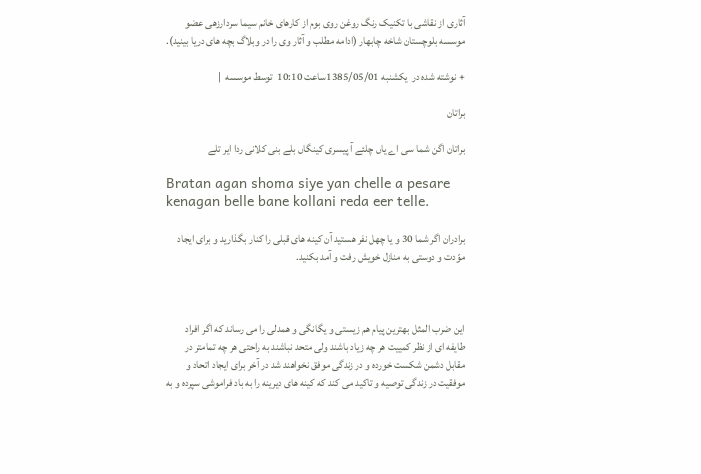آثاری از نقاشی با تکنیک رنگ روغن روی بوم از کارهای خانم سیما سردارزهی عضو موسسه بلوچستان شاخه چابهار (ادامه مطلب و آثار وی را در وبلاگ بچه های دریا بینید).

+ نوشته شده در  یکشنبه 1385/05/01ساعت 10:10  توسط موسسه  |

براتان

براتان اگن شما سی اے یاں چلئے آ پیسری کینگاں بلے بنی کلانی ردا ایر تلے

Bratan agan shoma siye yan chelle a pesare kenagan belle bane kollani reda eer telle.

برادران اگر شما 30 و یا چهل نفر هستید آن کینه های قبلی را کنار بگذارید و برای ایجاد موّدت و دوستی به منازل خویش رفت و آمد بکنید.



این ضرب المثل بهترین پیام هم زیستی و یگانگی و همدلی را می رساند که اگر افراد طایفه ای از نظر کمییت هر چه زیاد باشند ولی متحد نباشند به راحتی هر چه تمامتر در مقابل دشمن شکست خورده و در زندگی موفق نخواهند شد در آخر برای ایجاد اتحاد و موفقیت در زندگی توصیه و تاکید می کند که کینه های دیرینه را به باد فراموشی سپرده و به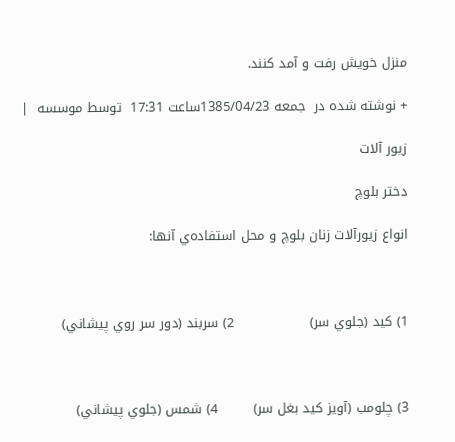منزل خویش رفت و آمد کنند.

+ نوشته شده در  جمعه 1385/04/23ساعت 17:31  توسط موسسه  |

زیور آلات

دختر بلوچ

انواع زيورآلات زنان بلوچ و محل استفاده‌ي آنها:



1) كيد (جلوي سر)                 2) سربند (دور سر روي پيشاني)



3) چلومب (آويز كيد بغل سر)        4) شمس (جلوي پيشاني)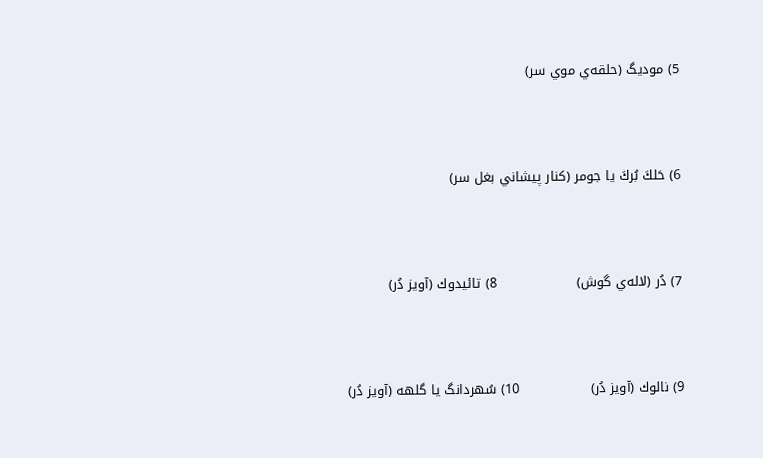5) موديگ (حلقه‌ي موي سر)



6) حَلكَ بُركَ يا جومر (كنار پيشاني بغل سر)



7) دُر (لاله‌ي گوش)                  8) تائيدوك (آويز دُر)



9) نالوك (آويز دُر)                10) سُهردانگ يا گلهه (آويز دُر)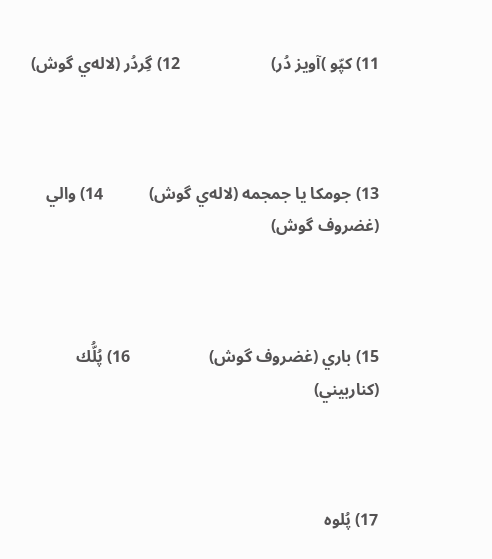11) كپّو )آويز دُر)                      12) گِردُر (لاله‌ي گوش)



13) جومكا يا جمجمه (لاله‌ي گوش)           14) والي (غضروف گوش)



15) باري (غضروف گوش)                   16) پُلُّك (كناربيني)



17) پُلوه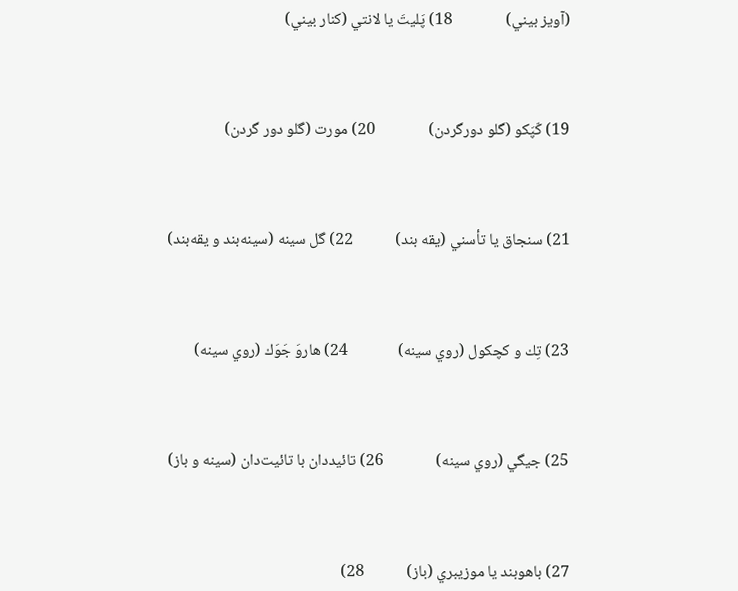(آويز بيني)               18) پَليتَ يا لانتي (كنار بيني)



19) كّپَكو (گلو دورگردن)               20) مورت (گلو دور گردن)



21) سنجاق يا تأسني (يقه بند)            22) گل سينه (سينه‌بند و يقه‌بند)



23) تِك و كچكول (روي سينه)              24) هاروَ جَوَك (روي سينه)



25) جيگي (روي سينه)               26) تائيددان با تائيت‌دان (سينه و باز)



27) باهوبند يا موزيبري (باز)            28)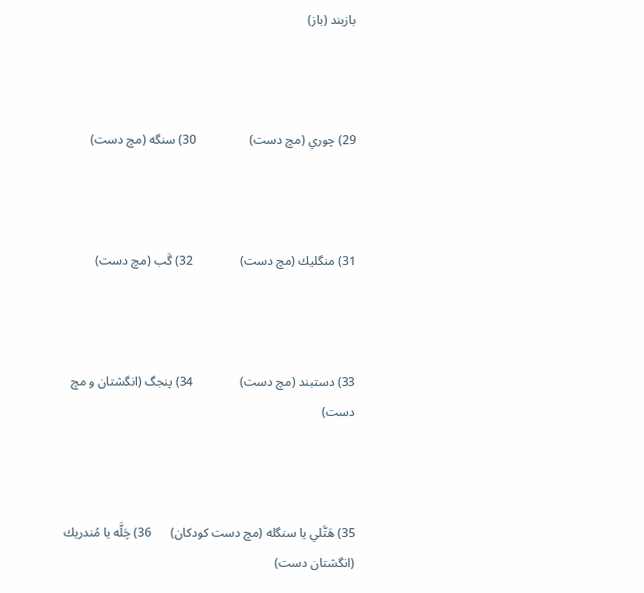بازبند (باز)



29) چوري (مچ دست)                 30) سنگه (مچ دست)



31) منگليك (مچ دست)               32) گَب (مچ دست)



33) دستبند (مچ دست)               34) پنجگ (انگشتان و مچ دست)



35) هَتَّلي يا سنگله (مچ دست كودكان)      36) چَلَّه يا مُندريك (انگشتان دست)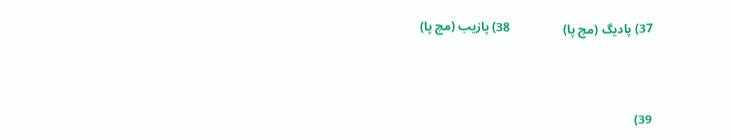37) پاديگ (مچ پا)                 38) پازيب (مچ پا)



39)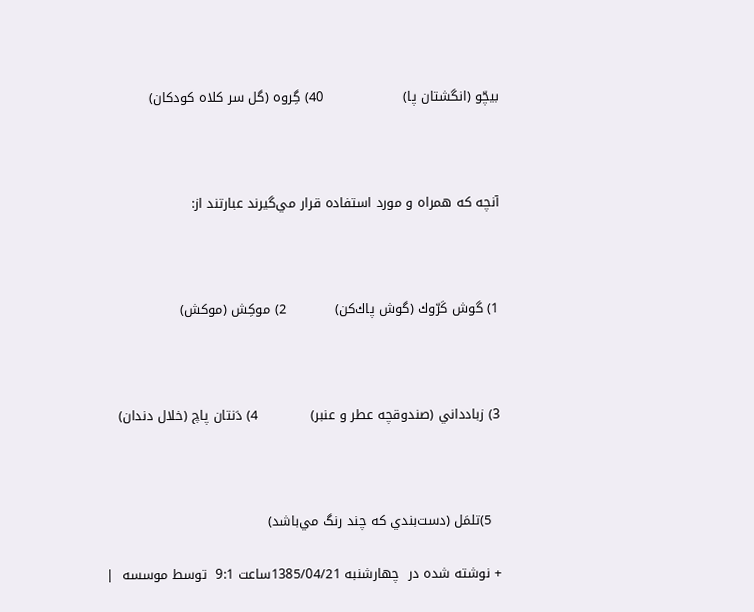بيچّو (انگشتان پا)                  40) گِروه (گل سر كلاه كودكان)



آنچه كه همراه و مورد استفاده قرار مي‌گيرند عبارتند از:



1) گوش كَرّوك (گوش پاك‌كن)           2) موكِش (موكش)



3) زبادداني (صندوقچه عطر و عنبر)            4) دَنتان پاچ (خلال دندان)



  5)تلمَل (دست‌بندي كه چند رنگ مي‌باشد)

+ نوشته شده در  چهارشنبه 1385/04/21ساعت 9:1  توسط موسسه  |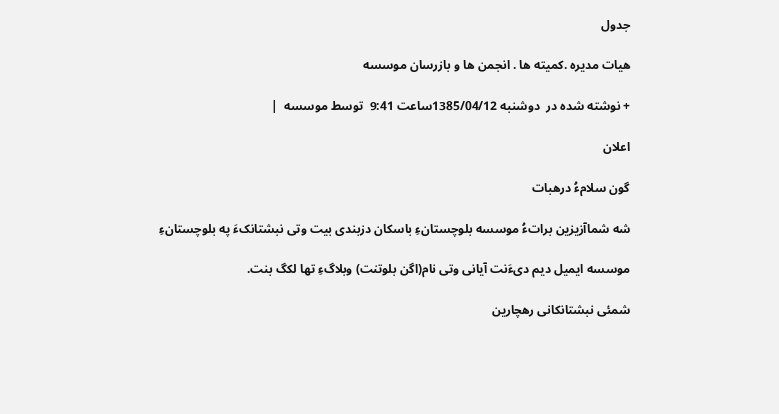جدول

هیات مدیره .کمیته ها . انجمن ها و بازرسان موسسه

+ نوشته شده در  دوشنبه 1385/04/12ساعت 9:41  توسط موسسه  |

اعلان

گون سلامءُ درهبات

شه شماآزیزین براتءُ موسسه بلوچستانءِ باسکان دزبندی بیت وتی نبشتانکءَ په بلوچستانءِ

موسسه ایمیل دیم دیءَنت آیانی وتی نام(اگن بلوتنت) وبلاگءِ تها لکگ بنت.

شمئی نبشتانکانی رهچارین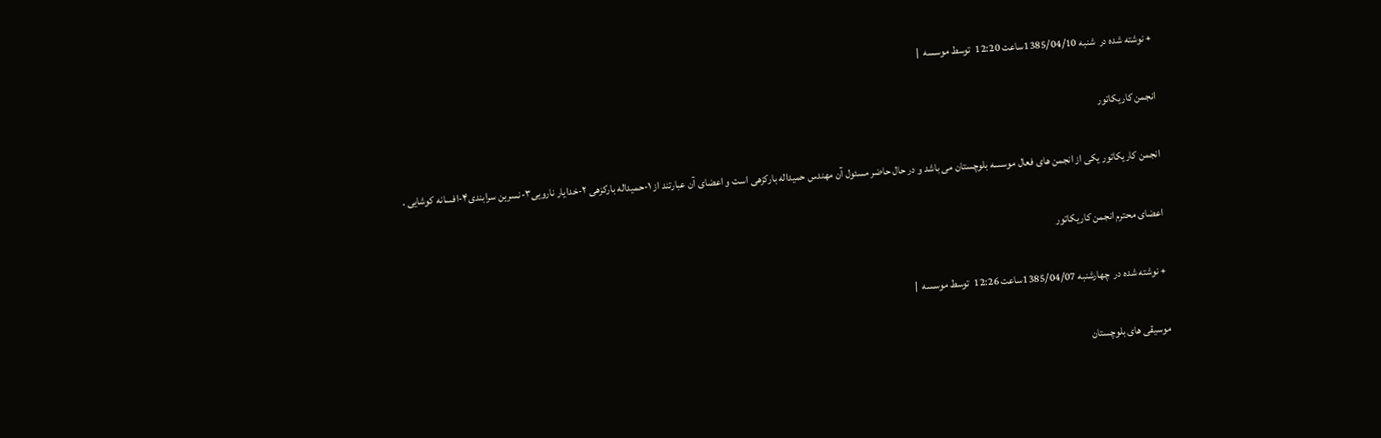+ نوشته شده در  شنبه 1385/04/10ساعت 12:20  توسط موسسه  |

انجمن کاریکاتور

انجمن کاریکاتور یکی از انجمن های فعال موسسه بلوچستان می باشد و در حال حاضر مسئول آن مهندس حمیداله بارکزهی است و اعضای آن عبارتند از ۱-حمیداله بارکزهی ۲-خدایار نارویی۳-نسرین سرابندی۴-افسانه کوشایی .

اعضای محترم انجمن کاریکاتور

+ نوشته شده در  چهارشنبه 1385/04/07ساعت 12:26  توسط موسسه  |

موسيقی های بلوچستان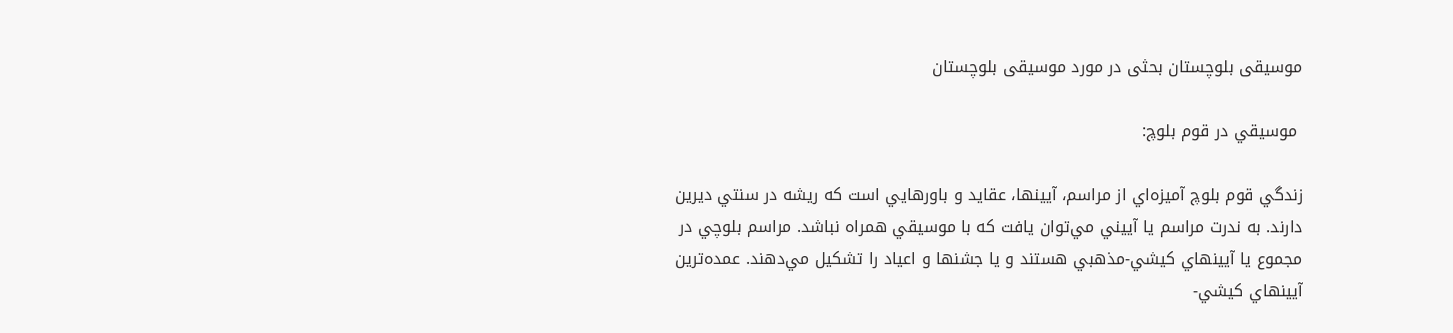موسیقی بلوچستان بحثی در مورد موسيقی بلوچستان

 موسيقي در قوم بلوچ:

زندگي قوم بلوچ آميزه‌اي از مراسم، آيينها، عقايد و باورهايي است كه ريشه در سنتي ديرين دارند. به ندرت مراسم يا آييني مي‌توان يافت كه با موسيقي همراه نباشد. مراسم بلوچي در مجموع يا آيينهاي كيشي-مذهبي هستند و يا جشنها و اعياد را تشكيل مي‌دهند. عمده‌ترين آيينهاي كيشي-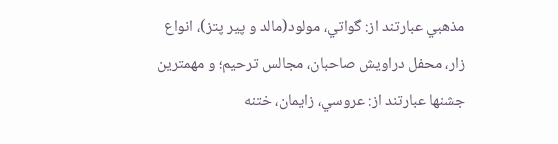مذهبي عبارتند از: گواتي، مولود(مالد و پير پتز)، انواع زار، محفل دراويش صاحبان، مجالس ترحيم؛ و مهمترين جشنها عبارتند از: عروسي، زايمان، ختنه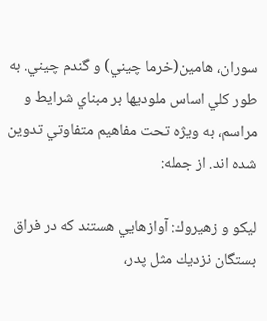سوران، هامين(خرما چيني) و گندم چيني. به طور كلي اساس ملوديها بر مبناي شرايط و مراسم، به ويژه تحت مفاهيم متفاوتي تدوين شده اند. از جمله:

ليكو و زهيروك: آوازهايي هستند كه در فراق بستگان نزديك مثل پدر،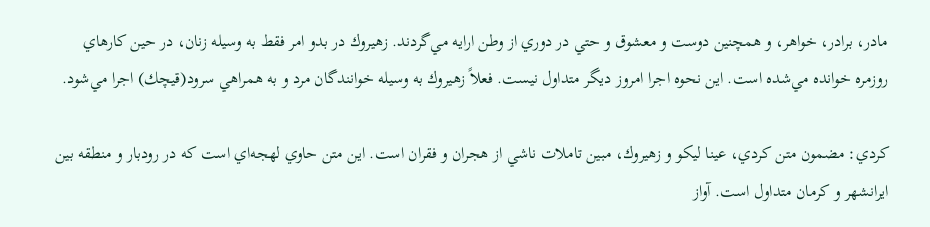مادر، برادر، خواهر، و همچنين دوست و معشوق و حتي در دوري از وطن ارايه مي‌گردند. زهيروك در بدو امر فقط به وسيله زنان، در حين كارهاي روزمره خوانده مي‌شده است. اين نحوه اجرا امروز ديگر متداول نيست. فعلاً زهيروك به وسيله خوانندگان مرد و به همراهي سرود(قيچك) اجرا مي‌شود.

كردي: مضمون متن كردي،‌ عينا ليكو و زهيروك، مبين تاملات ناشي از هجران و فقران است. اين متن حاوي لهجه‌اي است كه در رودبار و منطقه بين ايرانشهر و كرمان متداول است. آواز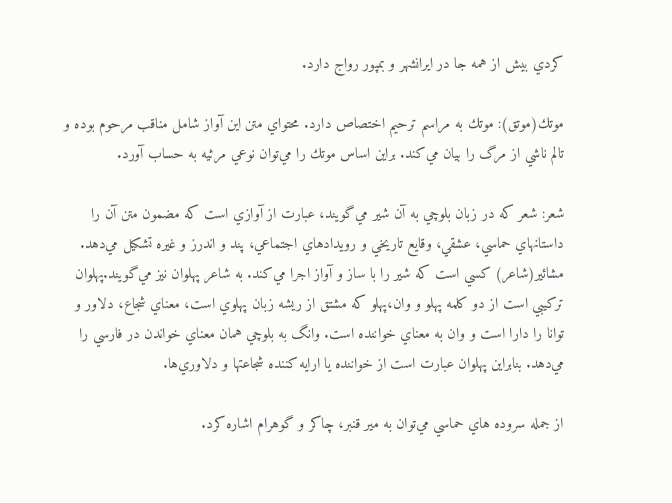كردي بيش از همه جا در ايرانشهر و بمپور رواج دارد.

موتك(موتق): موتك به مراسم ترحيم اختصاص دارد. محتواي متن اين آواز شامل مناقب مرحوم بوده و تالم ناشي از مرگ را بيان مي‌كند. براين اساس موتك را مي‌توان نوعي مرثيه به حساب آورد.

شعر: شعر كه در زبان بلوچي به آن شير مي‌گويند، عبارت از آوازي است كه مضمون متن آن را داستانهاي حماسي، عشقي، وقايع تاريخي و رويدادهاي اجتماعي، پند و اندرز و غيره تشكيل مي‌دهد. مشائير(شاعر) كسي است كه شير را با ساز و آواز اجرا مي‌كند. به شاعر پهلوان نيز مي‌گويند.پهلوان تركيبي است از دو كلمه پهلو و وان،پهلو كه مشتق از ريشه زبان پهلوي است، معناي شجاع، دلاور و توانا را دارا است و وان به معناي خواننده است. وانگ به بلوچي همان معناي خواندن در فارسي را مي‌دهد. بنابراين پهلوان عبارت است از خواننده يا ارايه كننده شجاعتها و دلاوري‌ها.

از جمله سروده هاي حماسي مي‌توان به مير قنبر، چاكر و گوهرام اشاره كرد.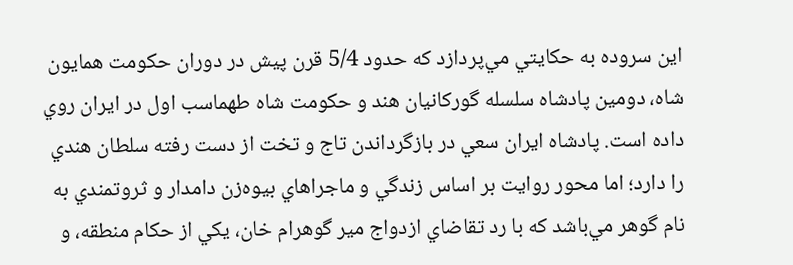اين سروده به حكايتي مي‌پردازد كه حدود 5/4 قرن پيش در دوران حكومت همايون شاه، دومين پادشاه سلسله گوركانيان هند و حكومت شاه طهماسب اول در ايران روي داده است. پادشاه ايران سعي در بازگرداندن تاج و تخت از دست رفته سلطان هندي را دارد؛ اما محور روايت بر اساس زندگي و ماجراهاي بيوه‌زن دامدار و ثروتمندي به نام گوهر مي‌باشد كه با رد تقاضاي ازدواج مير گوهرام خان، يكي از حكام منطقه، و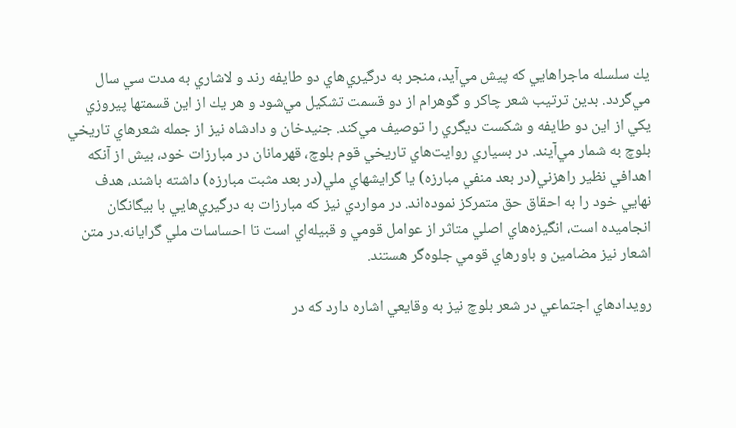يك سلسله ماجراهايي كه پيش مي‌آيد، منجر به درگيري‌هاي دو طايفه رند و لاشاري به مدت سي سال مي‌گردد. بدين ترتيب شعر چاكر و گوهرام از دو قسمت تشكيل مي‌شود و هر يك از اين قسمتها پيروزي يكي از اين دو طايفه و شكست ديگري را توصيف مي‌كند. جنيدخان و دادشاه نيز از جمله شعرهاي تاريخي بلوچ به شمار مي‌آيند. در بسياري روايت‌هاي تاريخي قوم بلوچ، قهرمانان در مبارزات خود، بيش از آنكه اهدافي نظير راهزني(در بعد منفي مبارزه) يا گرايشهاي ملي(در بعد مثبت مبارزه) داشته باشند، هدف نهايي خود را به احقاق حق متمركز نموده‌اند. در مواردي نيز كه مبارزات به درگيري‌هايي با بيگانگان انجاميده است، انگيزه‌هاي اصلي متاثر از عوامل قومي و قبيله‌اي است تا احساسات ملي گرايانه.در متن اشعار نيز مضامين و باورهاي قومي جلوه‌گر هستند.

رويدادهاي اجتماعي در شعر بلوچ نيز به وقايعي اشاره دارد كه در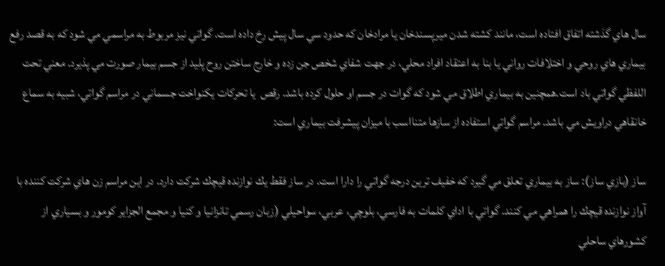سال هاي گذشته اتفاق افتاده است، مانند كشته شدن ميرپسندخان يا مرادخان كه حدود سي سال پيش رخ داده است. گواتي نيز مربوط به مراسمي مي شود كه به قصد رفع بيماري هاي روحي و اختلافات رواني يا بنا به اعتقاد افراد محلي، در جهت شفاي شخص جن زده و خارج ساختن روح پليد از جسم بيمار صورت مي پذيرد. معني تحت اللفظي گواتي باد است.همچنين به بيماري اطلاق مي شود كه گوات در جسم او حلول كرده باشد. رقص  يا تحركات يكنواخت جسماني در مراسم گواتي، شبيه به سماع خانقاهي دراويش مي باشد. مراسم گواتي استفاده از سازها متنااسب با ميزان پيشرفت بيماري است:

ساز (بازي ساز): ساز به بيماري تعلق مي گيرد كه خفيف ترين درجه گواتي را دارا است. در ساز فقط يك نوازنده قيچك شركت دارد. در اين مراسم زن هاي شركت كننده با آواز نوازنده قيچك را همراهي مي كنند. گواتي با اداي كلمات به فارسي، بلوچي، عربي، سواحيلي (زبان رسمي تانزانيا و كنيا و مجمع الجزاير كومور و بسياري از كشورهاي ساحلي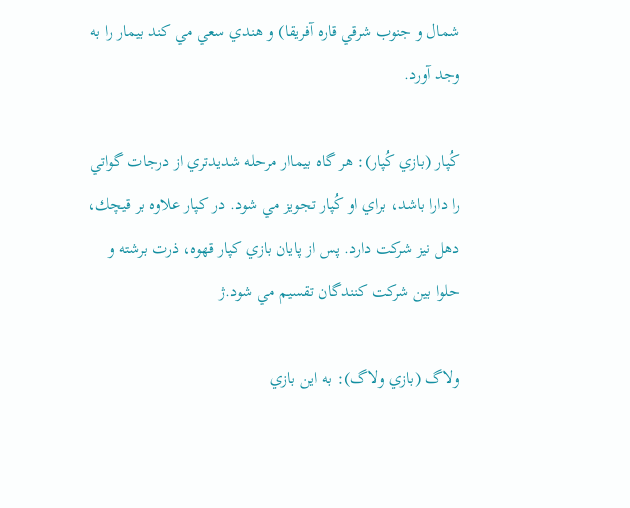شمال و جنوب شرقي قاره آفريقا) و هندي سعي مي كند بيمار را به وجد آورد.

كُپار (بازي كُپار): هر گاه بيماار مرحله شديدتري از درجات گواتي را دارا باشد، براي او كُپار تجويز مي شود. در كپار علاوه بر قيچك، دهل نيز شركت دارد. پس از پايان بازي كپار قهوه، ذرت برشته و حلوا بين شركت كنندگان تقسيم مي شود.ژ

ولاگ (بازي ولاگ): به اين بازي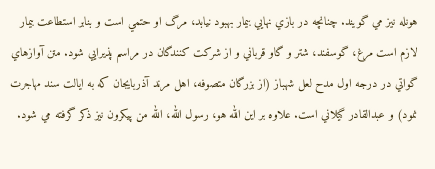هونله نيز مي گويند. چنانچه در بازي نهايي بيمار بهبود نيابد، مرگ او حتمي است و بنابر استطاعت بيمار لازم است مرغ، گوسفند، شتر و گاو قرباني و از شركت كنندگان در مراسم پذيرايي شود. متن آوازهاي گواتي در درجه اول مدح لعل شهباز (از بزرگان متصوفه، اهل مرند آذربايجان كه به ايالت سند مهاجرت نمود) و عبدالقادر گيلاني است. علاوه بر اين الله هو، رسول الله، الله من پيكرون نيز ذكر گرفته مي شود.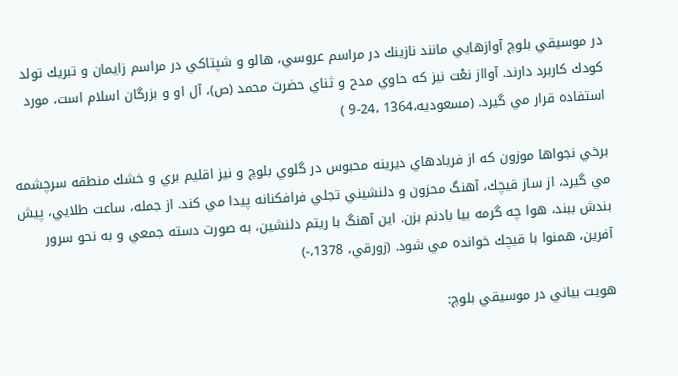در موسيقي بلوچ آوازهايي مانند نازينك در مراسم عروسي، هالو و شپتاكي در مراسم زايمان و تبريك تولد كودك كاربرد دارند. آوااز نعْت نيز كه حاوي مدح و ثناي حضرت محمد (ص)، آل او و بزرگان اسلام است، مورد استفاده قرار مي گيرد. (مسعوديه،1364 ،24-9 )

برخي نجواها موزون كه از فريادهاي ديرينه محبوس در گلوي بلوچ و نيز اقليم بري و خشك منطقه سرچشمه مي گيرد، از ساز قيچك، آهنگ محزون و دلنشيني تجلي فرافكنانه پيدا مي كند. از جمله، ساعت طلايي، پيش بندش ببند، هوا چه گرمه بيا بادنم بزن. اين آهنگ با ريتم دلنشين، به صورت دسته جمعي و به نحو سرور آفرين، همنوا با قيچك خوانده مي شود. (زورقي، 1378،-)

هويت بياني در موسيقي بلوچ: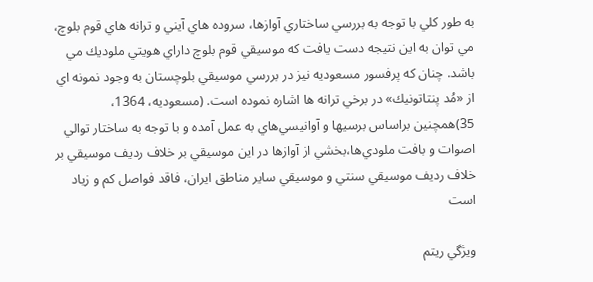به طور كلي با توجه به بررسي ساختاري آوازها، سروده هاي آيني و ترانه هاي قوم بلوچ، مي توان به اين نتيجه دست يافت كه موسيقي قوم بلوچ داراي هويتي ملوديك مي باشد. چنان كه پرفسور مسعوديه نيز در بررسي موسيقي بلوچستان به وجود نمونه اي از «مُد پنتاتونيك» در برخي ترانه ها اشاره نموده است. (مسعوديه، 1364، 35)همچنين براساس برسيها و آوانيسي‌هاي به عمل آمده و با توجه به ساختار توالي اصوات و بافت ملودي‌ها،بخشي از آوازها در اين موسيقي بر خلاف رديف موسيقي بر خلاف رديف موسيقي سنتي و موسيقي ساير مناطق ايران، فاقد فواصل كم و زياد است

ويژگي ريتم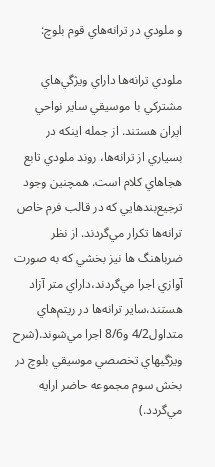و ملودي در ترانه‌هاي قوم بلوچ:

ملودي ترانه‌ها داراي ويژگي‌هاي مشتركي با موسيقي ساير نواحي ايران هستند. از جمله اينكه در بسياري از ترانه‌ها، روند ملودي تابع هجا‌هاي كلام است. همچنين وجود ترجيع‌بندهايي كه در قالب فرم خاص ترانه‌ها تكرار مي‌گردند. از نظر ضرباهنگ ‌ها نيز بخشي كه به صورت آوازي اجرا مي‌گردند،داراي متر آزاد هستند،ساير ترانه‌ها در ريتم‌هاي متداول4/2 و8/6 اجرا مي‌شوند.(شرح ويژگيهاي تخصصي موسيقي بلوچ در بخش سوم مجموعه حاضر ارايه مي‌گردد.)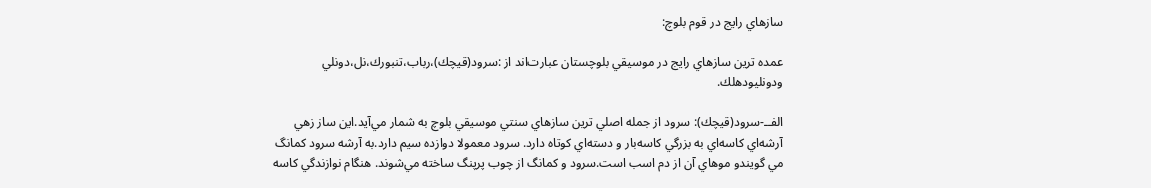سازهاي رايج در قوم بلوچ:

عمده ترين سازها‌ي رايج در موسيقي بلوچستان عبارت‌اند از :سرود(قيچك)،رباب،تنبورك،نل،دونلي ودونليودهلك.

الفــ-سرود(قيچك): سرود از جمله اصلي ترين سازها‌ي سنتي موسيقي بلوچ به شمار مي‌آيد.اين ساز زهي آرشه‌اي كاسه‌اي به بزرگي كاسه‌بار و دسته‌اي كوتاه دارد. سرود معمولا دوازده سيم دارد.به آرشه سرود كمانگ مي گويندو موهاي آن از دم اسب است.سرود و كمانگ از چوب پرپنگ ساخته مي‌شوند. هنگام نوازندگي كاسه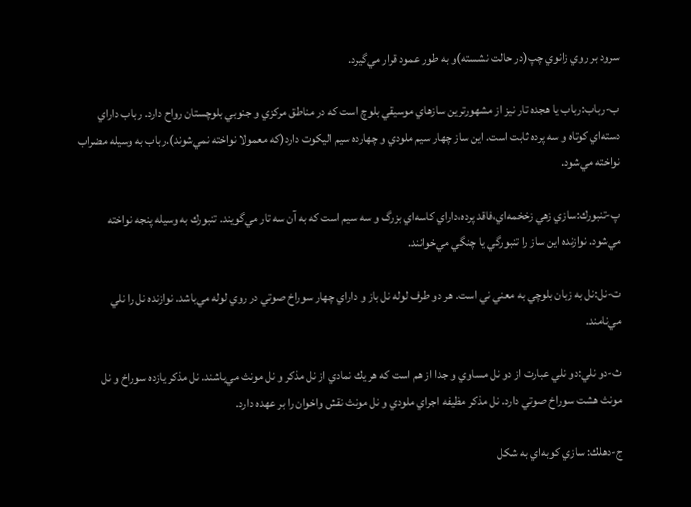سرود بر روي زانوي چپ(در حالت نشسته)و به طور عمود قرار مي‌گيرد.

ب-رباب:رباب يا هجده تار نيز از مشهورترين سازهاي موسيقي بلوچ است كه در مناطق مركزي و جنوبي بلوچستان رواح دارد. رباب داراي دسته‌اي كوتاه و سه پرده ثابت است. اين ساز چهار سيم ملودي و چهارده سيم اليكوت دارد(كه معمولا نواخته نمي‌شوند).رباب به وسيله مضراب نواخته مي‌شود.

پ-تنبورك:سازي زهي زخخمه‌اي،فاقد پرده،داراي كاسه‌اي بزرگ و سه سيم است كه به آن سه تار مي‌گويند. تنبورك به وسيله پنجه نواخته مي‌شود. نوازنده اين ساز را تنبورگي يا چنگي مي‌خوانند.

ت-نل:نل به زبان بلوچي به معني ني است. هر دو طرف لوله نل باز و داراي چهار سوراخ صوتي در روي لوله مي‌باشد. نوازنده نل را نلي مي‌نامند.

ث-دو نلي:دو نلي عبارت از دو نل مساوي و جدا از هم است كه هر يك نمادي از نل مذكر و نل مونث مي‌باشند. نل مذكر يازده سوراخ و نل مونث هشت سوراخ صوتي دارد. نل مذكر مظيفه اجراي ملودي و نل مونث نقش واخوان را بر عهده دارد.

ج-دهلك: سازي كوبه‌اي به شكل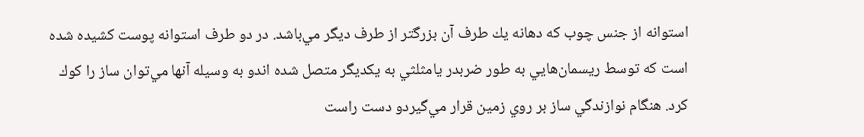استوانه از جنس چوب كه دهانه يك طرف آن بزرگتر از طرف ديگر مي‌باشد. در دو طرف استوانه پوست كشيده شده است كه توسط ريسمان‌هايي به طور ضربدر يامثلثي به يكديگر متصل شده اندو به وسيله آنها مي‌توان ساز را كوك كرد. هنگام نوازندگي ساز بر روي زمين قرار مي‌گيردو دست راست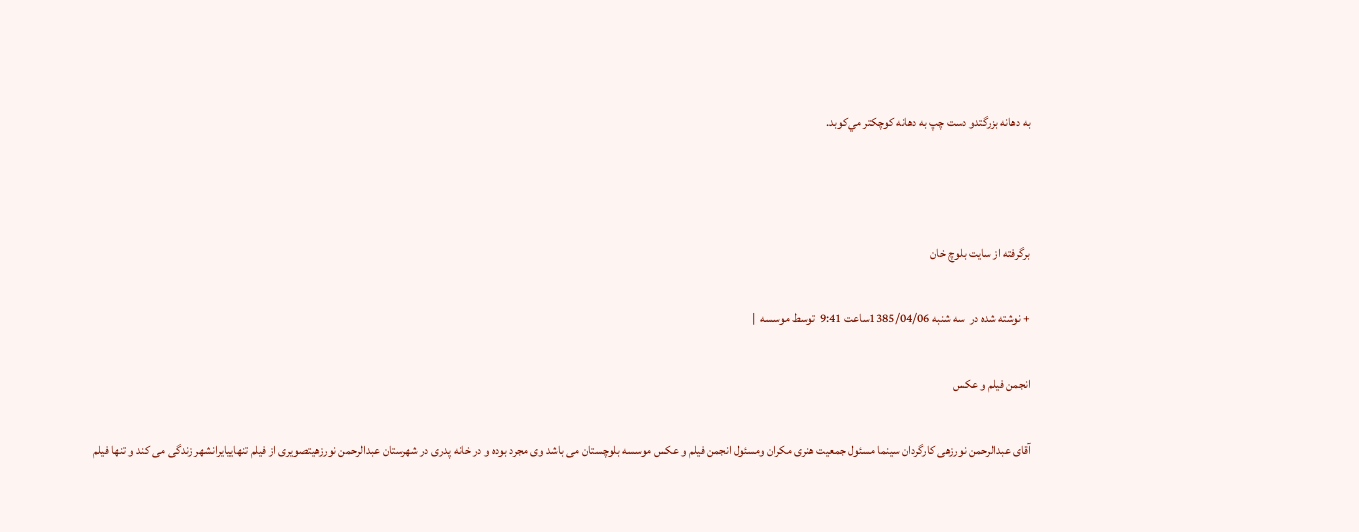به دهانه بزرگتدو دست چپ به دهانه كوچكتر مي‌كوبد.



برگرفته از سایت بلوچ خان

+ نوشته شده در  سه شنبه 1385/04/06ساعت 9:41  توسط موسسه  |

انجمن فیلم و عکس

آقای عبدالرحمن نورزهی کارگردان سینما مسئول جمعیت هنری مکران ومسئول انجمن فیلم و عکس موسسه بلوچستان می باشد وی مجرد بوده و در خانه پدری در شهرستان عبدالرحمن نورزهیتصویری از فیلم تنهاییایرانشهر زندگی می کند و تنها فیلم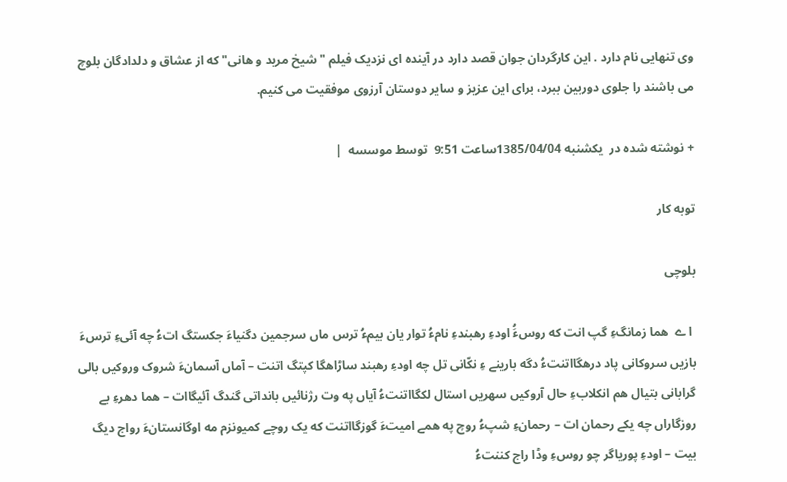وی تنهایی نام دارد . این کارگردان جوان قصد دارد در آینده ای نزدیک فیلم "شیخ مرید و هانی" که از عشاق و دلدادگان بلوچ می باشند را جلوی دوربین ببرد، برای این عزیز و سایر دوستان آرزوی موفقیت می کنیم.

+ نوشته شده در  یکشنبه 1385/04/04ساعت 9:51  توسط موسسه  |

توبه کار

بلوچی

 ا ے  هما زمانگءِ گپ انت که روسءَُ اودءِ رهبندءِ نامءُ توار یان بیمءُ ترس ماں سرجمین دگنیاءَ جکستگ اتءُ چه آئیءِ ترسءَ بازیں سروکانی پاد درهگااتنتءُ دگه بارینے ءِ نکّانی تل چه اودءِ رهبند ساڑاهگا کپتگ اتنت – آماں آسمانءَ شروک وروکیں بالی گرابانی بتیال هم انکلابءِ حال آروکیں سهریں استال لکگااتنتءُ آیاں په وت رژنائیں بانداتی گندگ آئیگاات – هما دهرءِ بے روزگاراں چه یکے رحمان ات – رحمانءِ شپءُ روچ په همے امیتءَ گوزگااتنت که یک روچے کمیونزم مه اوگانستانءَ رواج دیگ بیت – اودءِ پوریاگر چو روسءِ وڈا راج کننتءُ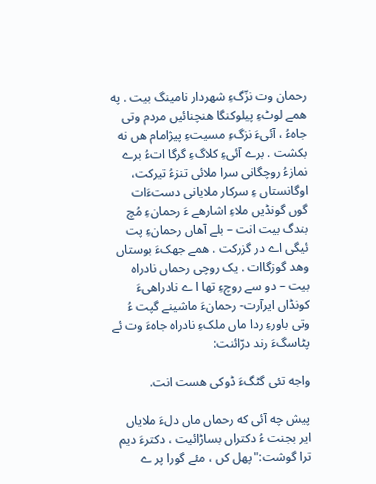رحمان وت نزّگءِ شهردار نامینگ بیت . په همے لوٹءِ پیلوکنگا هنچنائیں مردم وتی جاهءُ ، آئیءَ نزگءِ مسیتءِ پیژامام هں نه بکشت . برے آئیءِ کلاگءِ گرگا اتءُ برے نمازءُ روچگانی سرا ملائی تنزءُ تیرکت، اوگانستاں ءِ سرکار ملایانی دستءَات گوں گونڈیں ملاءِ اشارهے ءَ رحمانءِ مُچ بندگ بیت انت – بلے آهاں رحمانءِ پت ئیگی اے در گزرکت . همے جهکءَ بوستاں وهد گوزگاات . یک روچی رحماں نادراه بیت – دو سے روچءِ تها ا ے نادراهیءَ کونڈاں ایرآرت- رحمانءَ ماشینے گپت ءُ وتی باورءِ ردا ماں ملکءِ نادراه جاهءَ وت ئے پٹاسگءَ رند درّائنت:

واجه تئی گٹگءَ ڈوکی هست انت.

پیش چه آئی که رحماں ماں دلءَ ملایاں ایر بجنت ءُ دکتراں بساڑائیت ، دکترءَ دیم ترا گوشت:"پهل کں ، مئے گورا پر ے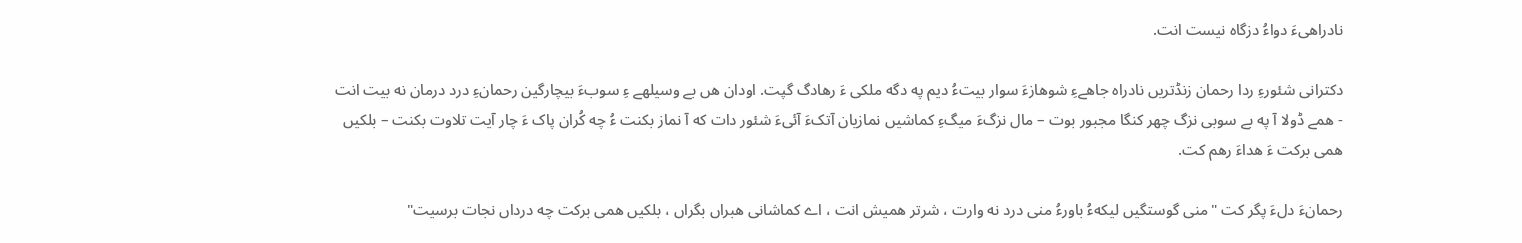نادراهیءَ دواءُ دزگاه نیست انت.

دکترانی شئورءِ ردا رحمان زنڈتریں نادراه جاهےءِ شوهازءَ سوار بیتءُ دیم په دگه ملکی ءَ رهادگ گپت. اودان هں بے وسیلهے ءِ سوبءَ بیچارگین رحمانءِ درد درمان نه بیت انت - همے ڈولا آ په بے سوبی نزگ چهر کنگا مجبور بوت – مال نزگءَ میگءِ کماشیں نمازیان آتکءَ آئیءَ شئور دات که آ نماز بکنت ءُ چه کُران پاک ءَ چار آیت تلاوت بکنت – بلکیں همی برکت ءَ هداءَ رهم کت.

رحمانءَ دلءَ پگر کت "منی گوستگیں لیکهءُ باورءُ منی درد نه وارت ، شرتر همیش انت ، اے کماشانی هبراں بگراں ، بلکیں همی برکت چه درداں نجات برسیت"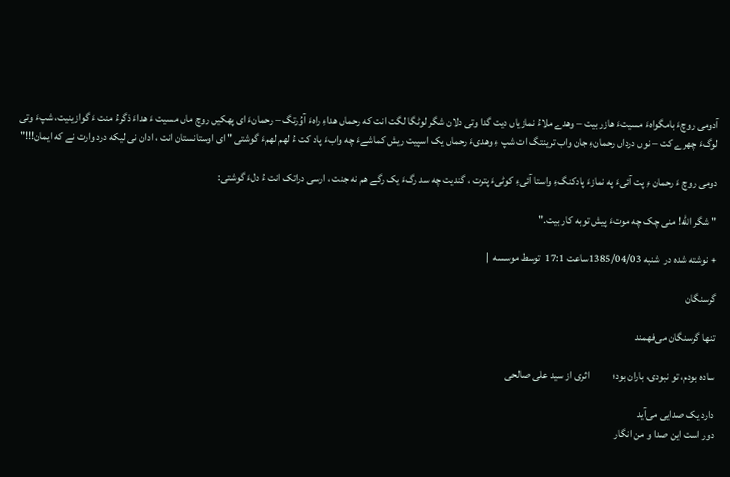آدومی روچءَ بامگواهءَ مسیتءَ هازر بیت – وهدے ملاءُ نمازیاں دیت گدا وتی دلان شگر لوڻگا لگت انت که رحماں هداءِ راهءَ آوُرتگ – رحمانءَ ای پهکیں روچ ماں مسیت ءَ هداءَ ذگرءُ منت ءَ گوازینیت، شپءَ وتی لوگءَ چهرے کت – نوں درداں رحمانءِ جان واب ترینتگ ات شپ ءِ وهدیءَ رحماں یک اسپیت ریش کماشےءَ چه وابءَ پاد کت ءُ لهم لهمءَ گوشتی " ای اوستانستان انت ، ادان نی لیکه درد وارت نے که ایمان!!!"

دومی روچ ءَ رحمان ءِ پت آئیءَ په نمازءَ پادکنگءِ واستا آئیءِ کوڻیءَ پترت ، گندیت چه سد رگءَ یک رگے هم نه جنت ، ارسی دراتک انت ءُ دلءَ گوشتی:

" شگر الله! منی چک چه موتءَ پیش توبه کار بیت."

+ نوشته شده در  شنبه 1385/04/03ساعت 17:1  توسط موسسه  |

گرسنگان

تنها گرسنگان می‌فهمند

ساده بودم، تو نبودی، باران بود؛           اثری از سيد علی صالحی

دارد يک صدايی می‌آيد
دور است اين صدا و من انگار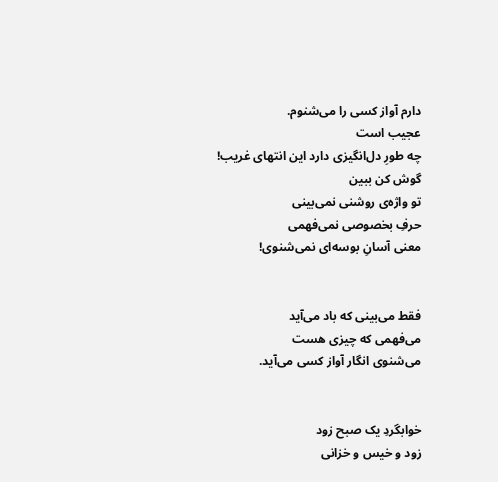دارم آواز کسی را می‌شنوم.
عجيب است
چه طورِ دل‌انگيزی دارد اين انتهای غريب!
گوش کن ببين
تو واژه‌ی روشنی نمی‌بينی
حرفِ بخصوصی نمی‌فهمی
معنی آسانِ بوسه‌ای نمی‌شنوی!


فقط می‌بينی که باد می‌آيد
می‌فهمی که چيزی هست
می‌شنوی انگار آواز کسی می‌آيد.


خوابگردِ يک صبح زود
زود و خيس و خزانی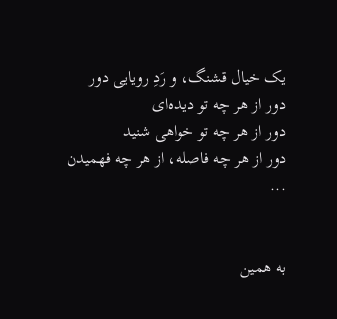يک خيال قشنگ، و رَدِ رويايی دور
دور از هر چه تو ديده‌ای
دور از هر چه تو خواهی شنيد
دور از هر چه فاصله، از هر چه فهميدن ...


به همين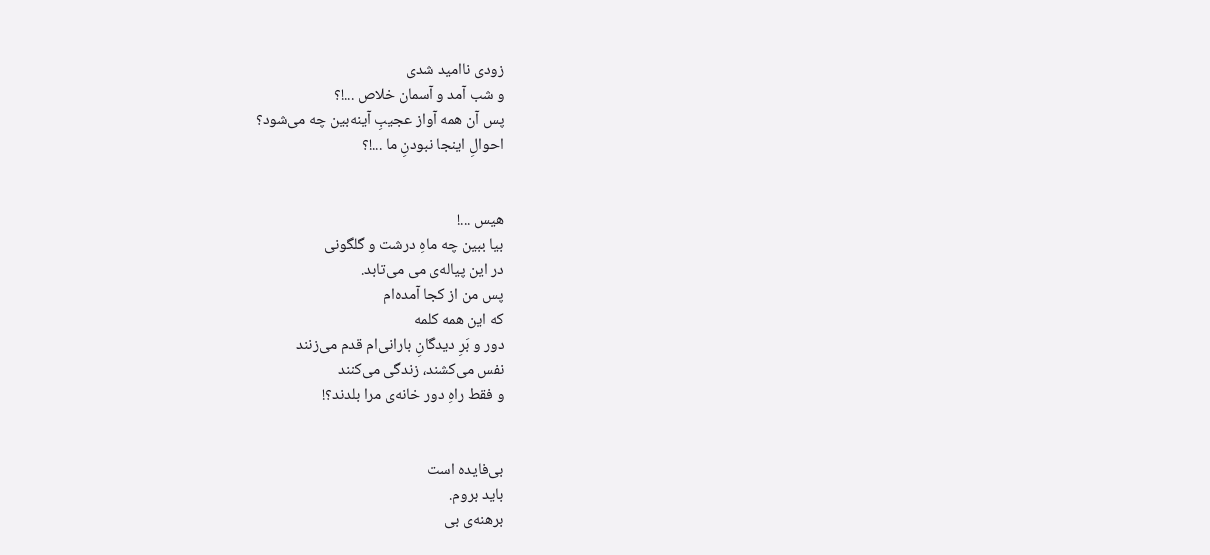زودی نااميد شدی
و شب آمد و آسمان خلاص ...!؟
پس آن همه آواز عجيبِ آينه‌بين چه می‌شود؟
احوالِ اينجا نبودنِ ما ...!؟


هيس ...!
بيا ببين چه ماهِ درشت و گلگونی
در اين پياله‌ی می می‌تابد.
پس من از کجا آمده‌ام
که اين همه کلمه
دور و بَرِ ديدگانِ بارانی‌ام قدم می‌زنند
نفس می‌کشند، زندگی می‌کنند
و فقط راهِ دور خانه‌ی مرا بلدند؟!


بی‌فايده است
بايد بروم.
برهنه‌ی بی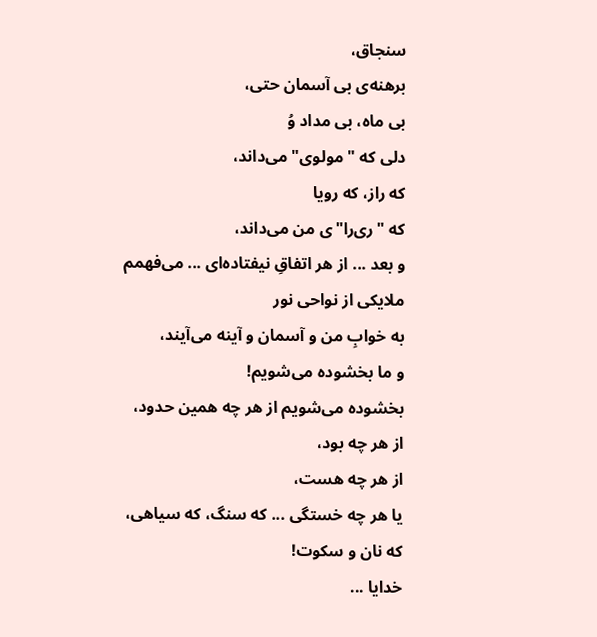سنجاق،
برهنه‌ی بی آسمان حتی،
بی ماه، بی مداد وُ
دلی که "مولوی" می‌داند،
که راز، که رويا
که "ری‌را"ی من می‌داند،
و بعد ... از هر اتفاقِ نيفتاده‌ای ... می‌فهمم
ملايکی از نواحی نور
به خوابِ من و آسمان و آينه می‌آيند،
و ما بخشوده می‌شويم!
بخشوده می‌شويم از هر چه همين حدود،
از هر چه بود،
از هر چه هست،
يا هر چه خستگی ... که سنگ، که سياهی،
که نان و سکوت!
خدايا ...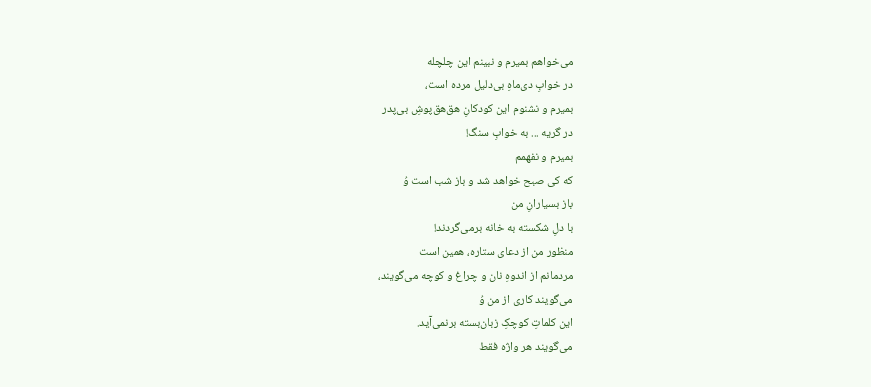می‌خواهم بميرم و نبينم اين چلچله
در خوابِ دی‌ماهِ بی‌دليل مرده است،
بميرم و نشنوم اين کودکانِ هق‌هق‌پوشِ بی‌پدر
در گريه ... به خوابِ سنگ!
بميرم و نفهمم
که کی صبح خواهد شد و باز شب است وُ
باز بسيارانِ من
با دلِ شکسته به خانه برمی‌گردند!
منظور من از دعای ستاره، همين است
مردمانم از اندوهِ نان و چراغ و کوچه می‌گويند،
می‌گويند کاری از من وُ
اين کلماتِ کوچکِ زبان‌بسته برنمی‌آيد.
می‌گويند هر واژه فقط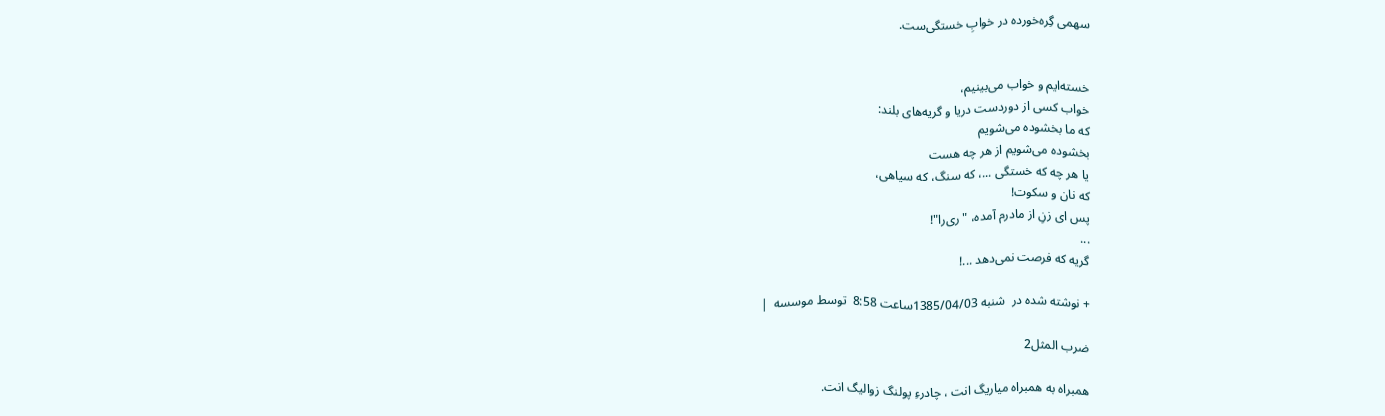سهمی گِره‌خورده در خوابِ خستگی‌ست.


خسته‌ايم و خواب می‌بينيم،
خواب کسی از دوردست دريا و گريه‌های بلند:
که ما بخشوده می‌شويم
بخشوده می‌شويم از هر چه هست
يا هر چه که خستگی ...، که سنگ، که سياهی،
که نان و سکوت!
پس ای زنِ از مادرم آمده، "ری‌را"!
...
گريه که فرصت نمی‌دهد ...!

+ نوشته شده در  شنبه 1385/04/03ساعت 8:58  توسط موسسه  |

ضرب المثل2

همبراه به همبراه میاریگ انت ، چادرءِ پولنگ زوالیگ انت.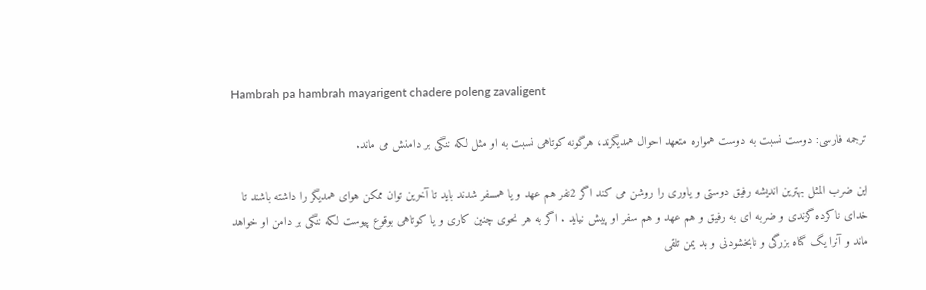Hambrah pa hambrah mayarigent chadere poleng zavaligent

ترجمه فارسی: دوست نسبت به دوست همواره متعهد احوال همدیگرند، هرگونه کوتاهی نسبت به او مثل لکه ننگی بر دامنش می ماند.

این ضرب المثل بهترین اندیشه رفیق دوستی و یاوری را روشن می کند اگر 2نفر هم عهد و یا همسفر شدند باید تا آخرین توان ممکن هوای همدیگر را داشته باشند تا خدای ناکرده گزندی و ضربه ای به رفیق و هم عهد و هم سفر او پیش نیاید . اگر به هر نحوی چنین کاری و یا کوتاهی بوقوع پیوست لکه ننگی بر دامن او خواهد ماند و آنرا یگ گناه بزرگی و نابخشودنی و بد یمن تلقی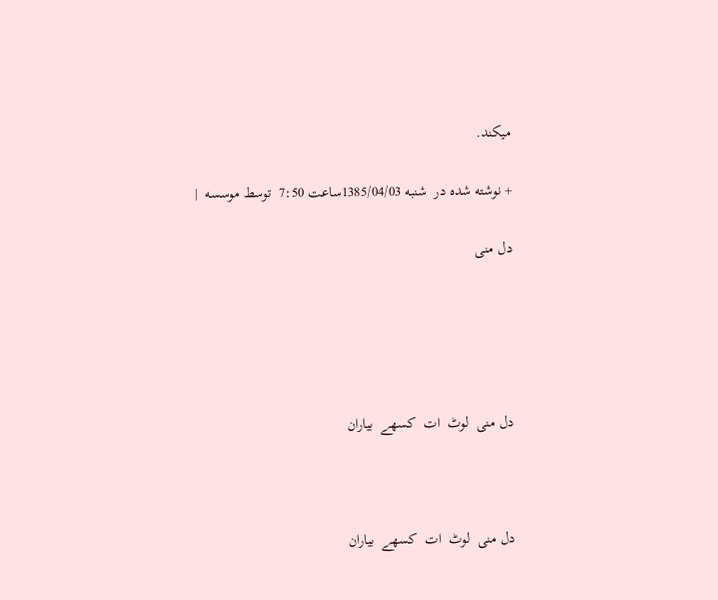میکند.

+ نوشته شده در  شنبه 1385/04/03ساعت 7:50  توسط موسسه  |

دل منی





دل منی  لوٹ  ات  کسھے  بیاران



دل منی  لوٹ  ات  کسھے  بیاران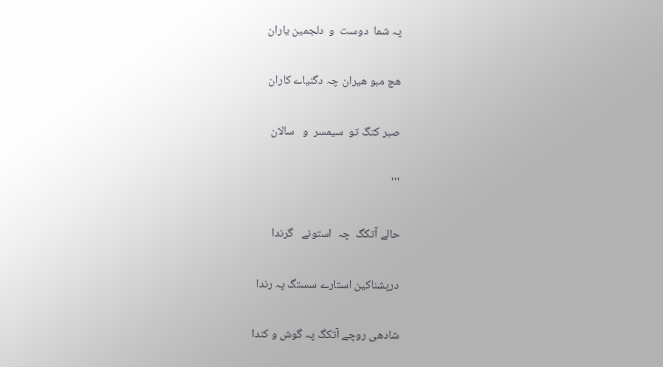پہ شما  دوست  و  دلجمین یاران

ھچ مبو ھیران چہ دگنیاے کاران

صبر کتگ تو  سیمسر  و   سالان

'''

حالے آتکگ  چہ  استونے   گرندا

درپشناکین استارے سستگ پہ رندا

شادھی روچے آتکگ پہ گوش و کندا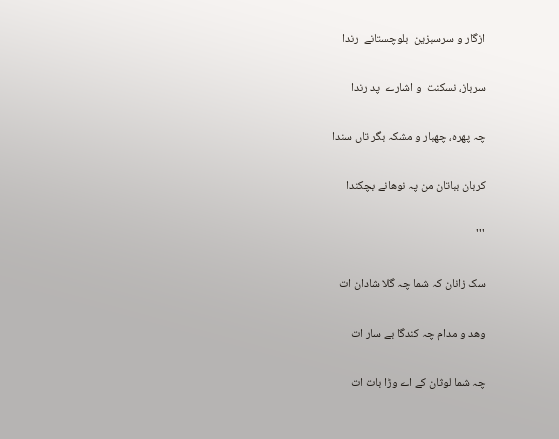ازگار و سرسبزین  بلوچستانے  رندا

سرباز، نسکنت  و اشارے  پد رندا

چہ پھرہ، چھبار و مشکہ بگر تاں سندا

کربان بباتان من پہ نوھانے بچکندا

'''

سک زانان کہ شما چہ گلا شادان ات

وھد و مدام چہ کندگا بے سار ات

چہ شما لوثان کے اے وڑا بات ات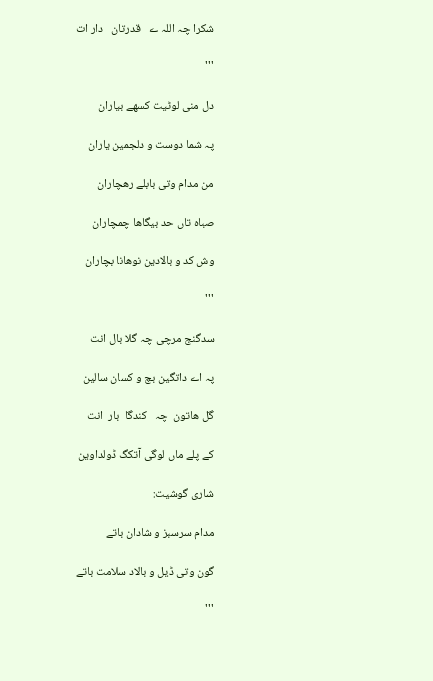شکرا چہ اللہ ے   قدرتان   دار ات

'''

دل منی لوٹیت کسھے بیاران

پہ شما دوست و دلجمین یاران

من مدام وتی بابلے رھچاران

صباہ تاں حد بیگاھا چمچاران

وش کد و بالادین نوھانا بچاران

'''

سدگنج مرچی چہ گلا بال انت

پہ اے داتگین بچ و کسان سالین

گل ھاتون  چہ   کندگا  بار  انت

کے پلے ماں لوگی آتکگ ڈولداوین

شاری گوشیت:

مدام سرسبز و شادان باتے

گون وتی ڈیل و بالاد سلامت باتے

'''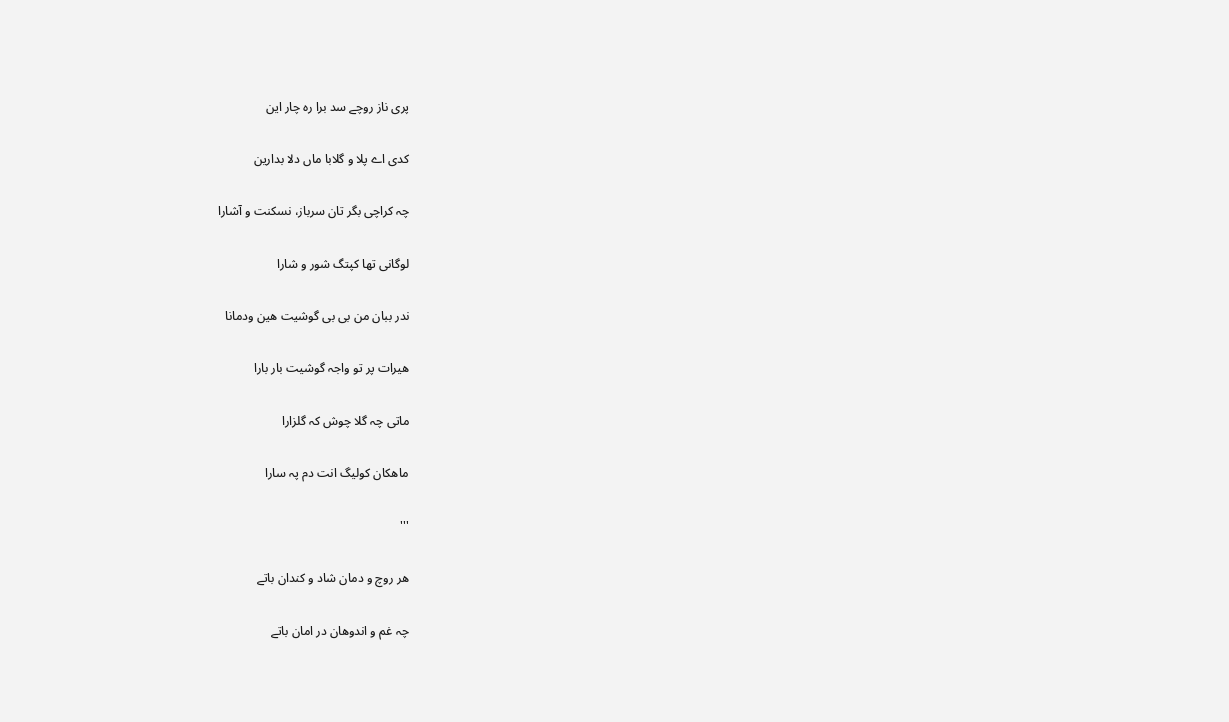پری ناز روچے سد برا رہ چار این

کدی اے پلا و گلابا ماں دلا بدارین

چہ کراچی بگر تان سرباز، نسکنت و آشارا

لوگانی تھا کپتگ شور و شارا

ندر ببان من بی بی گوشیت ھین ودمانا

ھیرات پر تو واجہ گوشیت بار بارا

ماتی چہ گلا چوش کہ گلزارا

ماھکان کولیگ انت دم پہ سارا

'''

ھر روچ و دمان شاد و کندان باتے

چہ غم و اندوھان در امان باتے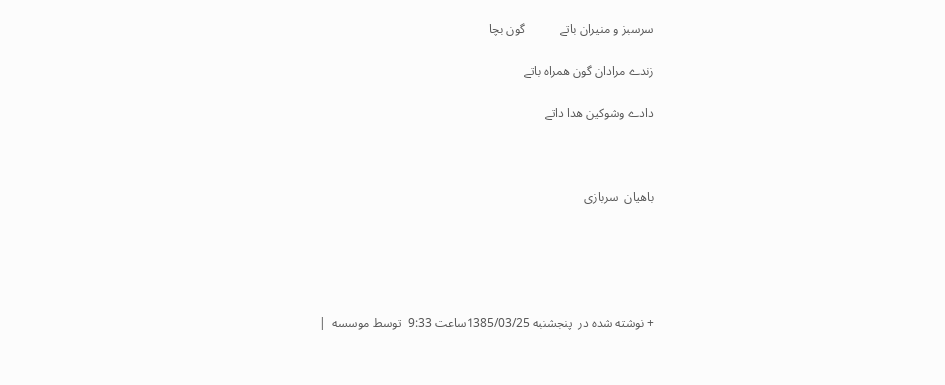سرسبز و منیران باتے           گون بچا

زندے مرادان گون ھمراہ باتے

دادے وشوکین ھدا داتے



باھیان  سربازی





+ نوشته شده در  پنجشنبه 1385/03/25ساعت 9:33  توسط موسسه  |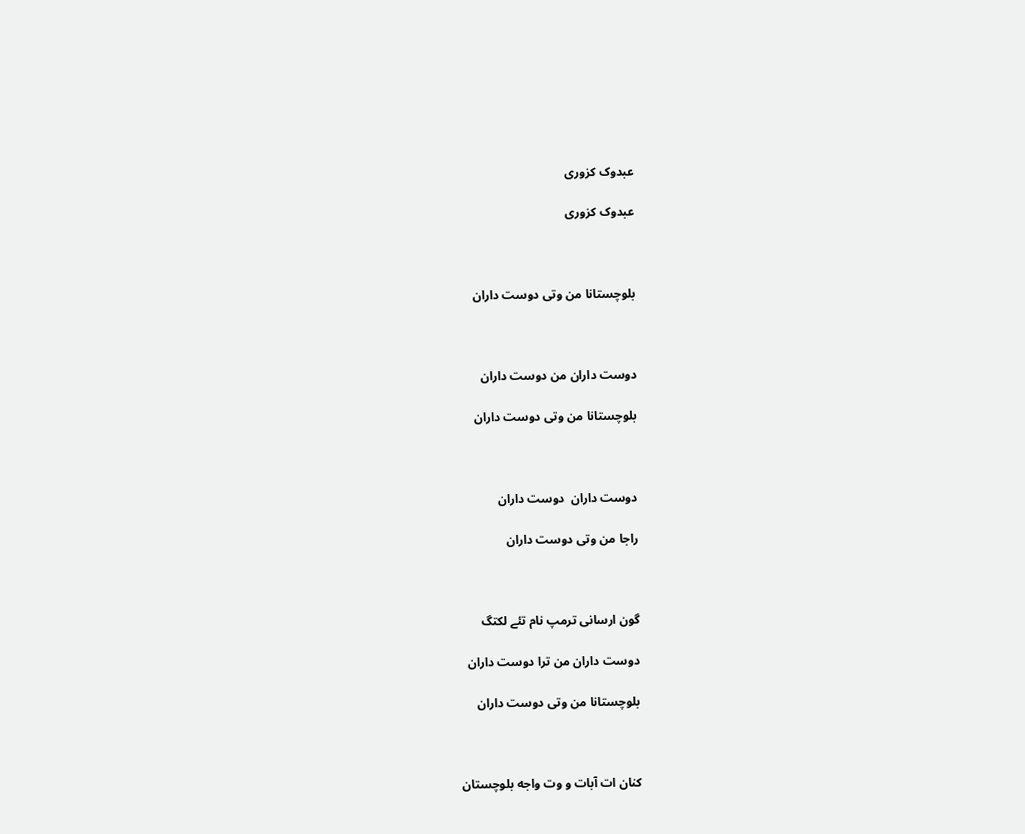عبدوک کزوری

عبدوک کزوری



بلوچستانا من وتی دوست داران



دوست داران من دوست داران

بلوچستانا من وتی دوست داران



دوست داران  دوست داران

راجا من وتی دوست داران



گون ارسانی ترمپ نام تئے لکتگ

دوست داران من ترا دوست داران

بلوچستانا من وتی دوست داران



کنان ات آبات و وت واجه بلوچستان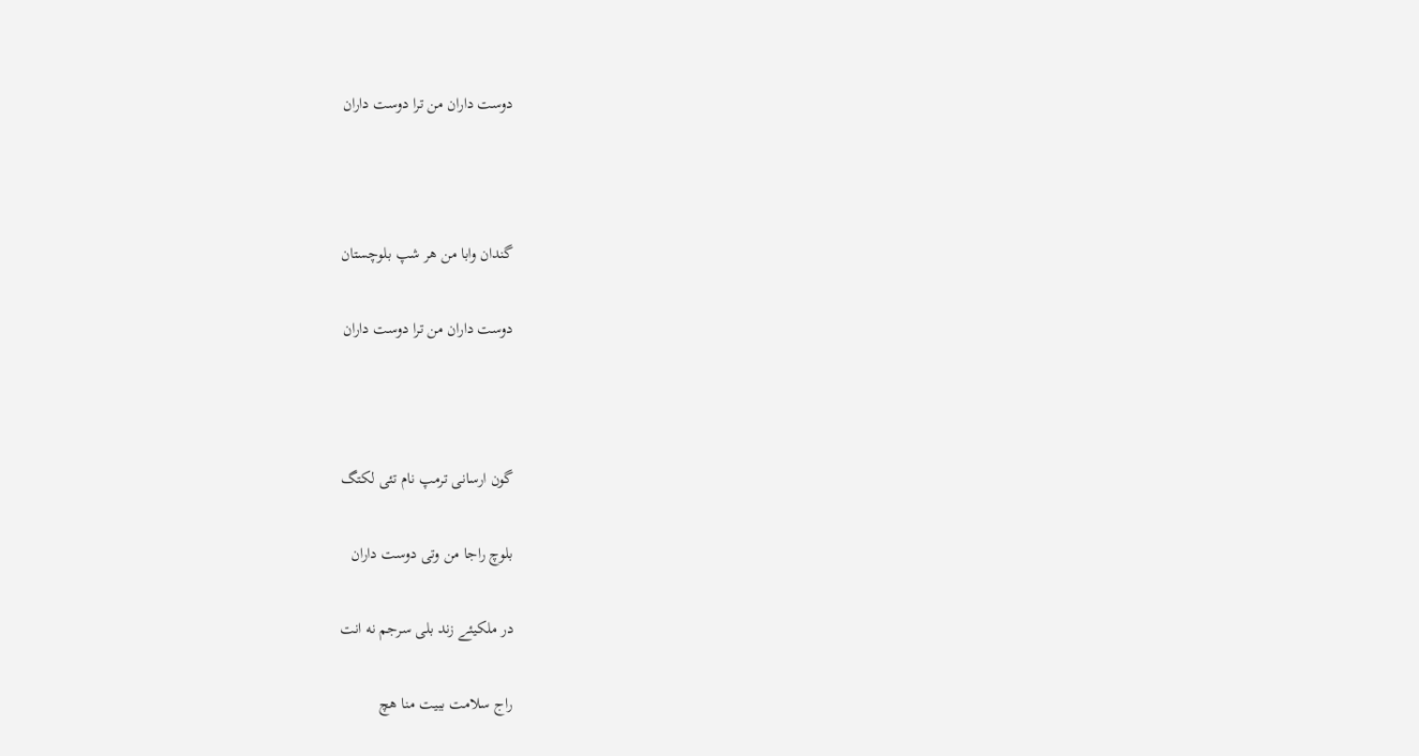دوست داران من ترا دوست داران



گندان وابا من هر شپ بلوچستان

دوست داران من ترا دوست داران



گون ارسانی ترمپ نام تئی لکتگ

بلوچ راجا من وتی دوست داران

در ملکیئے زند بلی سرجم نه انت

راج سلامت ببیت منا هچ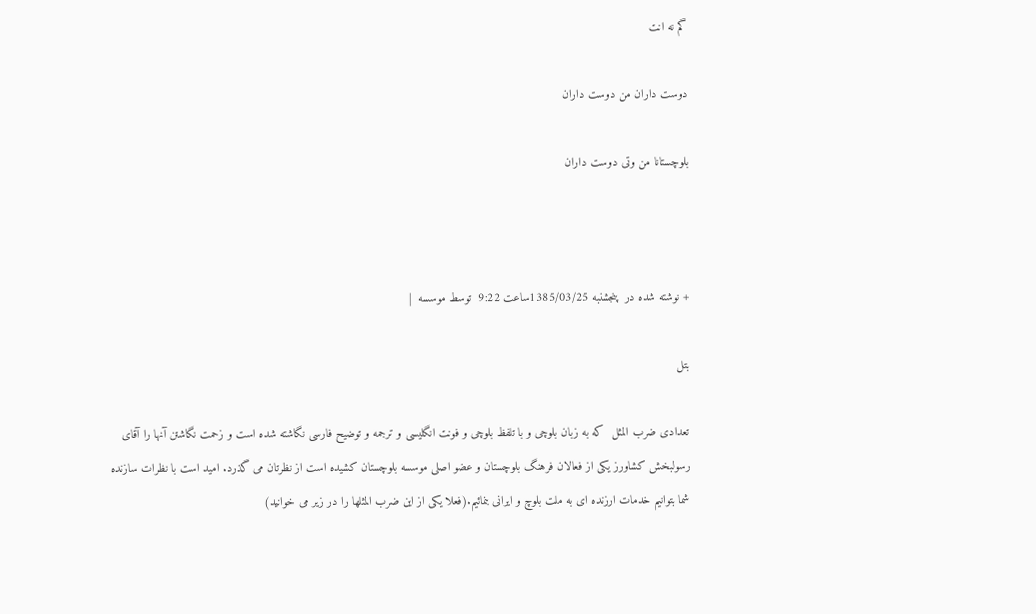گم نه انت

دوست داران من دوست داران

بلوچستانا من وتی دوست داران



+ نوشته شده در  پنجشنبه 1385/03/25ساعت 9:22  توسط موسسه  |

بتل

تعدادی ضرب المثل  که به زبان بلوچی و با تلفظ بلوچی و فونت انگلیسی و ترجمه و توضیح فارسی نگاشته شده است و زحمت نگاشتن آنها را آقای رسولبخش کشاورز یکی از فعالان فرهنگ بلوچستان و عضو اصلی موسسه بلوچستان کشیده است از نظرتان می گذرد. امید است با نظرات سازنده  شما بتوانیم خدمات ارزنده ای به ملت بلوچ و ایرانی بنمائیم.(فعلا یکی از این ضرب المثلها را در زیر می خوانید)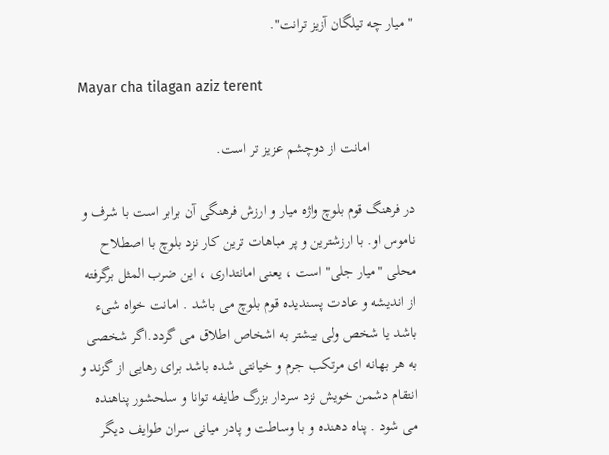" میار چه تیلگان آزیز ترانت".

Mayar cha tilagan aziz terent

            امانت از دوچشم عزیز تر است.

در فرهنگ قوم بلوچ واژه میار و ارزش فرهنگی آن برابر است با شرف و ناموس او. با ارزشترین و پر مباهات ترین کار نزد بلوچ با اصطلاح محلی "میار جلی" است ، یعنی امانتداری ، این ضرب المثل برگرفته از اندیشه و عادت پسندیده قوم بلوچ می باشد . امانت خواه شیء باشد یا شخص ولی بیشتر به اشخاص اطلاق می گردد.اگر شخصی به هر بهانه ای مرتکب جرم و خیانتی شده باشد برای رهایی از گزند و انتقام دشمن خویش نزد سردار بزرگ طایفه توانا و سلحشور پناهنده می شود . پناه دهنده و با وساطت و پادر میانی سران طوایف دیگر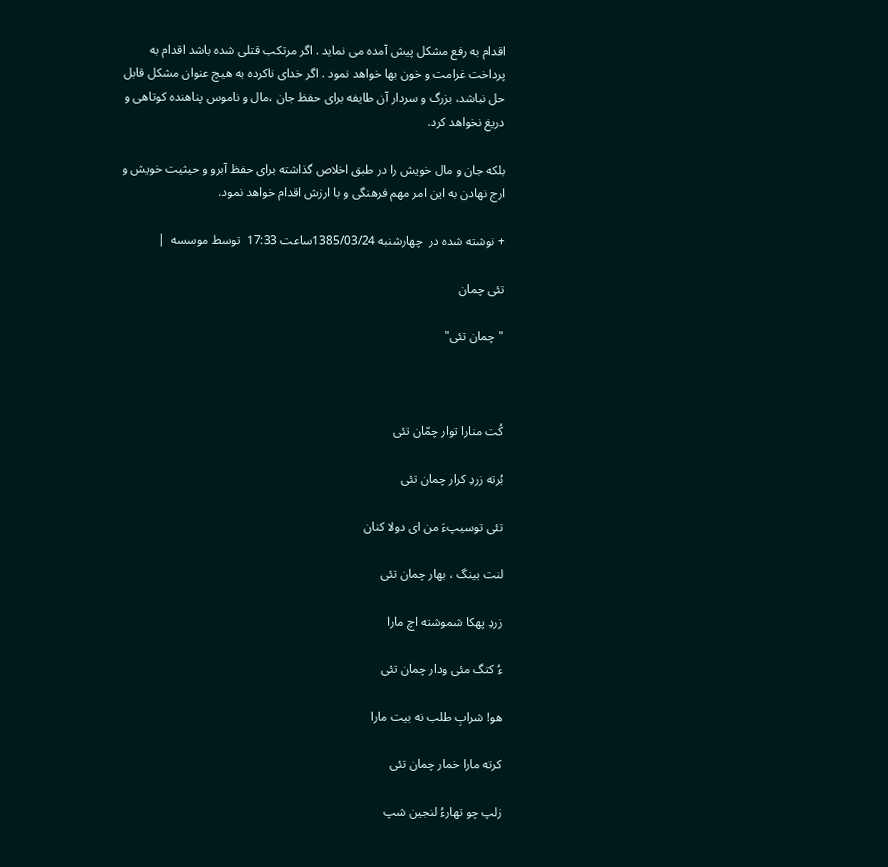اقدام به رفع مشکل پیش آمده می نماید . اگر مرتکب قتلی شده باشد اقدام به پرداخت غرامت و خون بها خواهد نمود . اگر خدای ناکرده به هیچ عنوان مشکل قابل حل نباشد، بزرگ و سردار آن طایفه برای حفظ جان ،مال و ناموس پناهنده کوتاهی و دریغ نخواهد کرد.

بلکه جان و مال خویش را در طبق اخلاص گذاشته برای حفظ آبرو و حیثیت خویش و ارج نهادن به این امر مهم فرهنگی و با ارزش اقدام خواهد نمود.

+ نوشته شده در  چهارشنبه 1385/03/24ساعت 17:33  توسط موسسه  |

تئی چمان

"چمان تئی"



کُت منارا توار چمّان تئی

بُرته زردِ کرار چمان تئی

تئی توسیپءَ من ای دولا کنان

لنت بینگ ، بهار چمان تئی

زردِ پهکا شموشته اچ مارا

ءُ کتگ مئی ودار چمان تئی

هو! شرابِ طلب نه بیت مارا

کرته مارا خمار چمان تئی

زلپ چو تهارءُ لنجین شپ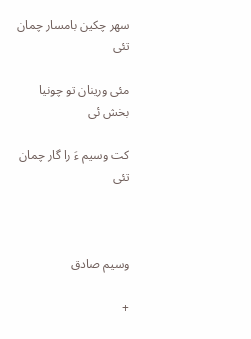سهر چکین بامسار چمان تئی

مئی ورینان تو چونیا بخش ئی

کت وسیم ءَ را گار چمان تئی



وسیم صادق

+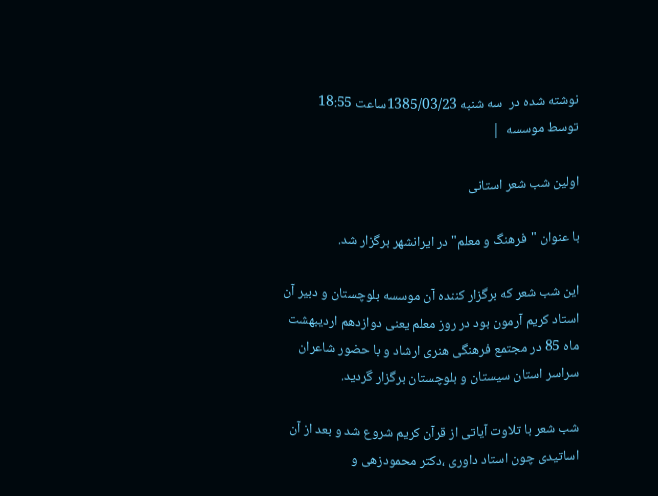نوشته شده در  سه شنبه 1385/03/23ساعت 18:55  توسط موسسه  |

اولین شب شعر استانی

با عنوان "فرهنگ و معلم" در ایرانشهر برگزار شد.

این شب شعر که برگزار کننده آن موسسه بلوچستان و دبیر آن استاد کریم آرمون بود در روز معلم یعنی دوازدهم اردیبهشت ماه 85 در مجتمع فرهنگی هنری ارشاد و با حضور شاعران سراسر استان سیستان و بلوچستان برگزار گردید.

شب شعر با تلاوت آیاتی از قرآن کریم شروع شد و بعد از آن اساتیدی چون استاد داوری ،دکتر محمودزهی و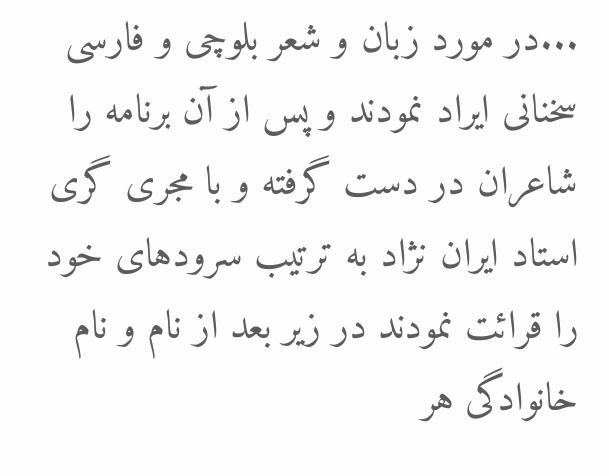...در مورد زبان و شعر بلوچی و فارسی سخنانی ایراد نمودند و پس از آن برنامه را شاعران در دست گرفته و با مجری گری استاد ایران نژاد به ترتیب سرودهای خود را قرائت نمودند در زیر بعد از نام و نام خانوادگی هر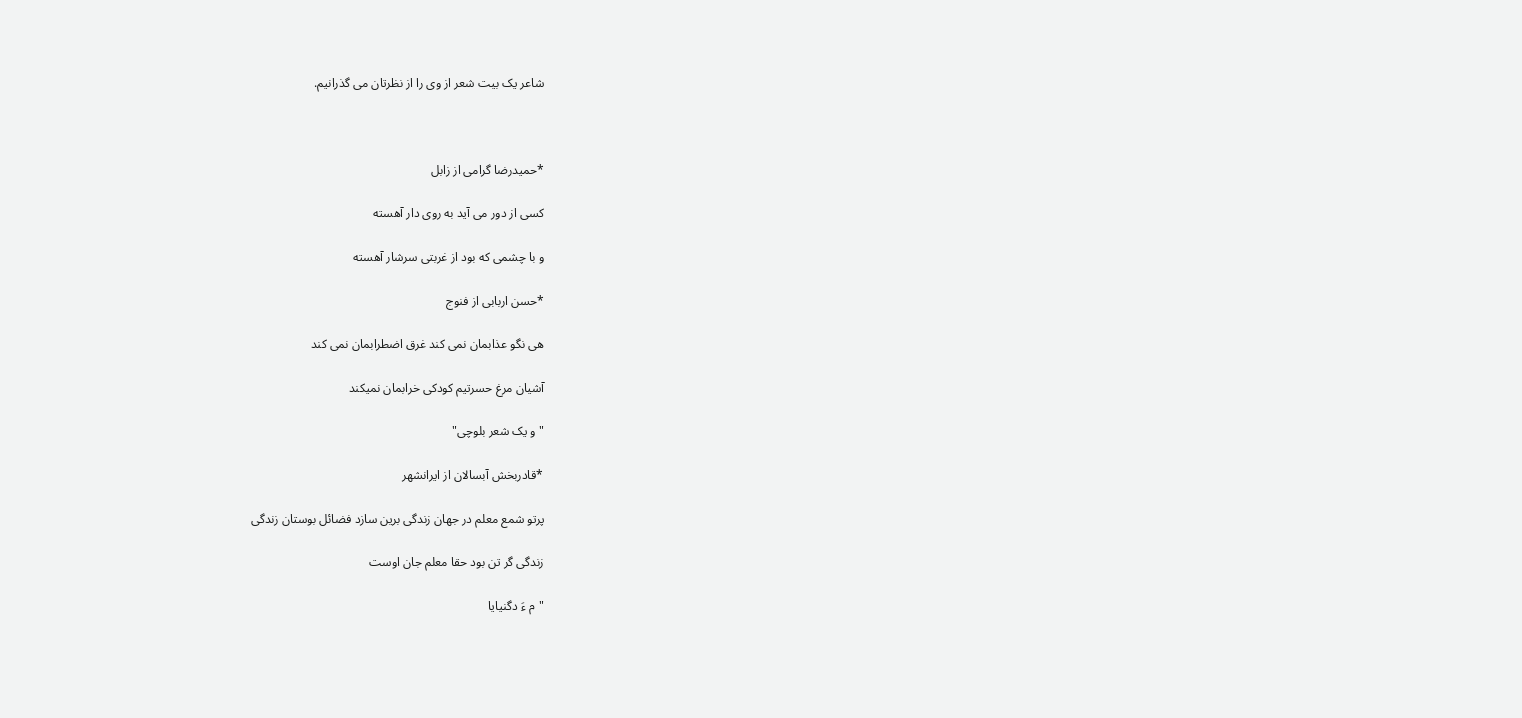شاعر یک بیت شعر از وی را از نظرتان می گذرانیم.



*حمیدرضا گرامی از زابل

کسی از دور می آید به روی دار آهسته

و با چشمی که بود از غربتی سرشار آهسته

*حسن اربابی از فنوج

هی نگو عذابمان نمی کند غرق اضطرابمان نمی کند

آشیان مرغ حسرتیم کودکی خرابمان نمیکند

" و یک شعر بلوچی"

*قادربخش آبسالان از ایرانشهر

پرتو شمع معلم در جهان زندگی برین سازد فضائل بوستان زندگی

زندگی گر تن بود حقا معلم جان اوست

"م ءَ دگنیایا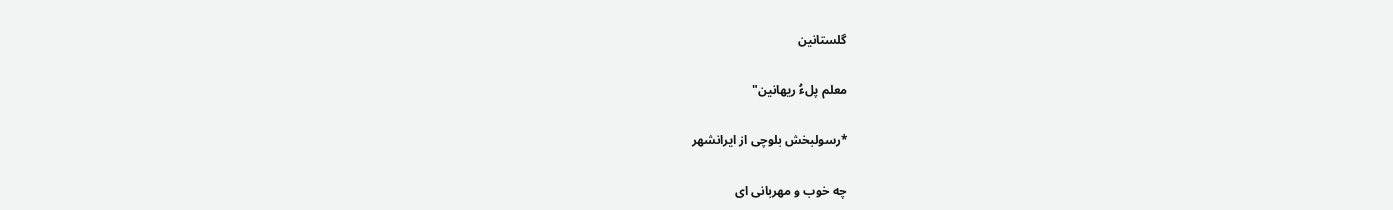گلستانین

معلم پلءُ ریهانین"

*رسولبخش بلوچی از ایرانشهر

چه خوب و مهربانی ای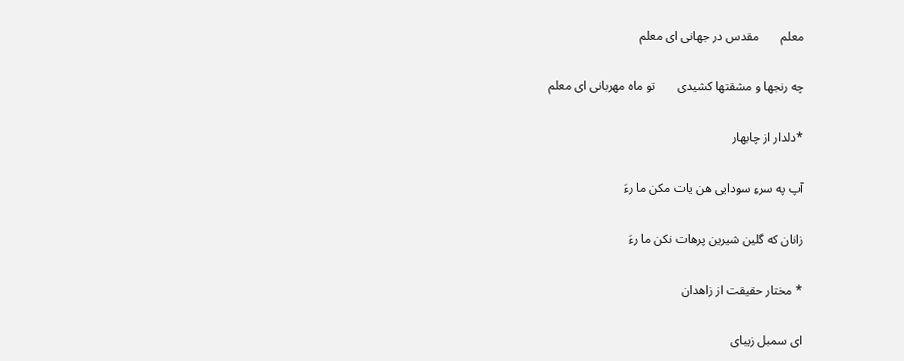معلم       مقدس در جهانی ای معلم

چه رنجها و مشقتها کشیدی       تو ماه مهربانی ای معلم

*دلدار از چابهار

آپ په سرءِ سودایی هن یات مکن ما رءَ

زانان که گلین شیرین پرهات نکن ما رءَ

* مختار حقیقت از زاهدان

ای سمبل زیبای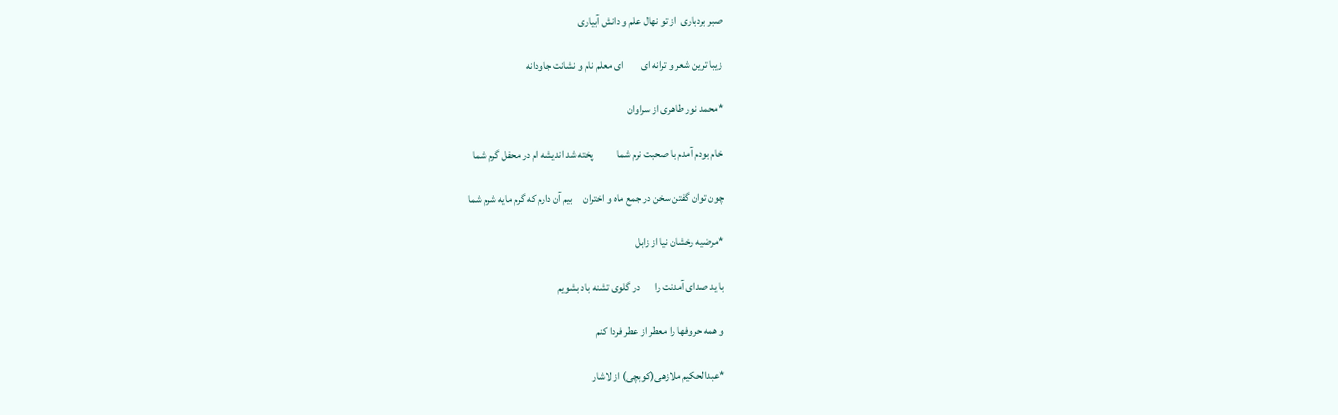صبر بردباری  از تو نهال علم و دانش آبیاری

زیبا ترین شعر و ترانه ای        ای معلم نام و نشانت جاودانه

*محمد نور طاهری از سراوان

خام بودم آمدم با صحبت نرم شما           پخته شد اندیشه ام در محفل گرم شما

چون توان گفتن سخن در جمع ماه و اختران     بیم آن دارم که گرم مایه شرم شما

*مرضیه رخشان نیا از زابل

با ید صدای آمدنت را       در گلوی تشنه باد بشویم

و همه حروفها را معطر از عطر فردا کنم

*عبدالحکیم ملازهی(کوبچی) از لاشار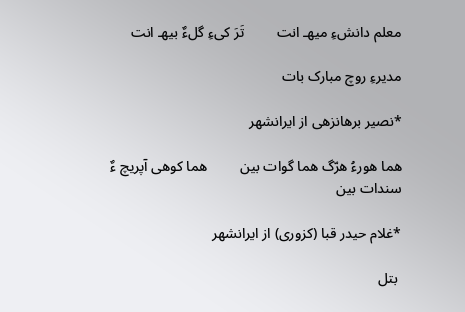معلم دانشءِ میهـ انت         تَرَ کیءِ گلءٌ بیهـ انت

مدیرءِ روچ مبارک بات

*نصیر برهانزهی از ایرانشهر

هما هورءُ هرّگ هما گوات بین         هما کوهی آپریچ ءٌ سندات بین

*غلام حیدر قبا (کزوری) از ایرانشهر

 بتل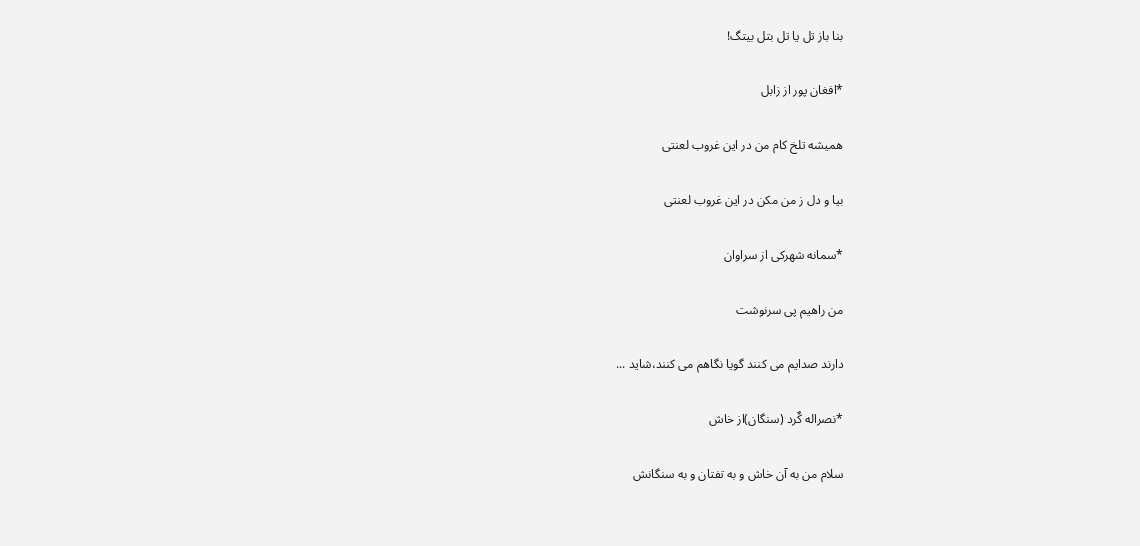بنا باز تل یا تل بتل بیتگ!

*افغان پور از زابل

همیشه تلخ کام من در این غروب لعنتی

بیا و دل ز من مکن در این غروب لعنتی

*سمانه شهرکی از سراوان

من راهیم پی سرنوشت

دارند صدایم می کنند گویا نگاهم می کنند،شاید ...

*نصراله کٌرد (سنگان)از خاش

سلام من به آن خاش و به تفتان و به سنگانش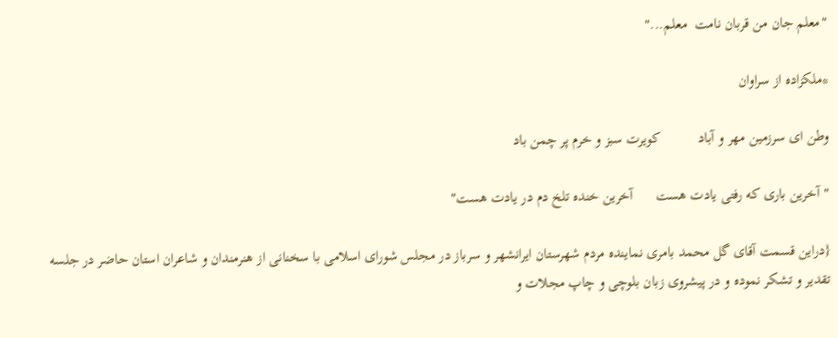"معلم جان من قربان نامت  معلم..."

*ملکزاده از سراوان

وطن ای سرزمین مهر و آباد          کویرت سبز و خرم پر چمن باد

"آخرین باری که رفتی یادت هست      آخرین خنده تلخ دم در یادت هست"

{دراین قسمت آقای گل محمد بامری نماینده مردم شهرستان ایرانشهر و سرباز در مجلس شورای اسلامی با سخنانی از هنرمندان و شاعران استان حاضر در جلسه تقدیر و تشکر نموده و در پیشروی زبان بلوچی و چاپ مجلات و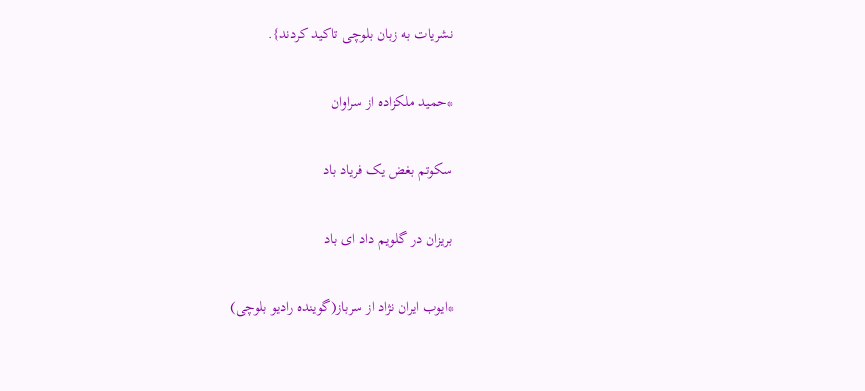نشریات به زبان بلوچی تاکید کردند}.

*حمید ملکزاده از سراوان

سکوتم بغض یک فریاد باد

بریزان در گلویم داد ای باد

*ایوب ایران نژاد از سرباز(گوینده رادیو بلوچی)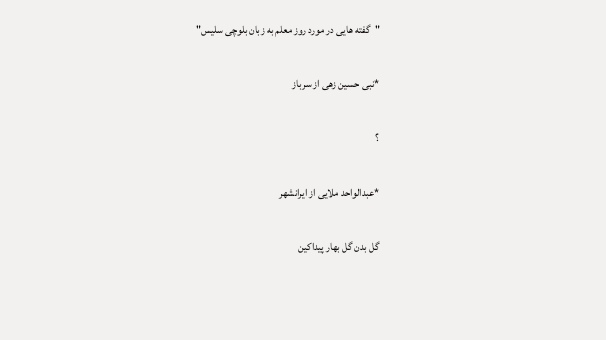"گفته هایی در مورد روز معلم به زبان بلوچی سلیس"

*نبی حسین زهی از سرباز

؟

*عبدالواحد ملایی از ایرانشهر

گل بدن گل بهار پیداکین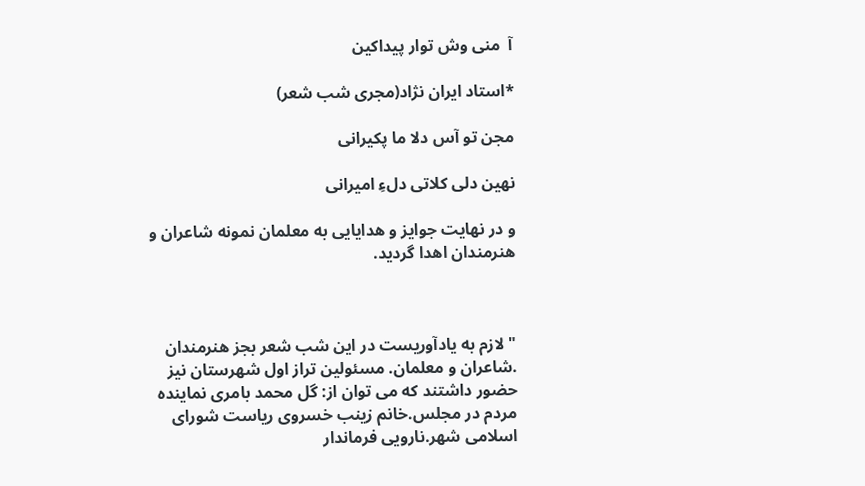آ  منی وش توار پیداکین

*استاد ایران نژاد(مجری شب شعر)

مجن تو آس دلا ما پکیرانی

نهین دلی کلاتی دلءِ امیرانی

و در نهایت جوایز و هدایایی به معلمان نمونه شاعران و هنرمندان اهدا گردید.



"لازم به یادآوریست در این شب شعر بجز هنرمندان .شاعران و معلمان. مسئولین تراز اول شهرستان نیز حضور داشتند که می توان از: گل محمد بامری نماینده مردم در مجلس.خانم زینب خسروی ریاست شورای اسلامی شهر.نارویی فرماندار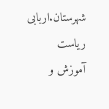شهرستان.اربابی ریاست آموزش و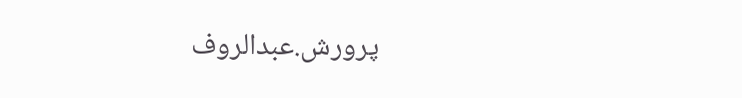پرورش.عبدالروف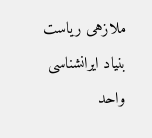ملازهی ریاست بنیاد ایرانشناسی واحد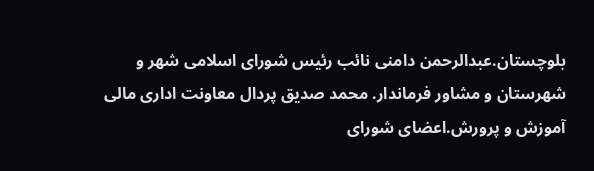بلوچستان.عبدالرحمن دامنی نائب رئیس شورای اسلامی شهر و شهرستان و مشاور فرماندار. محمد صدیق پردال معاونت اداری مالی آموزش و پرورش.اعضای شورای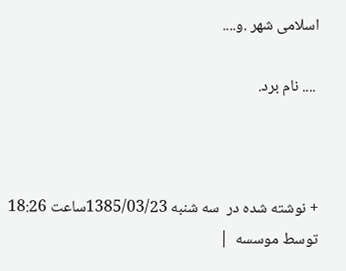اسلامی شهر .و....

 .... نام برد.



+ نوشته شده در  سه شنبه 1385/03/23ساعت 18:26  توسط موسسه  |